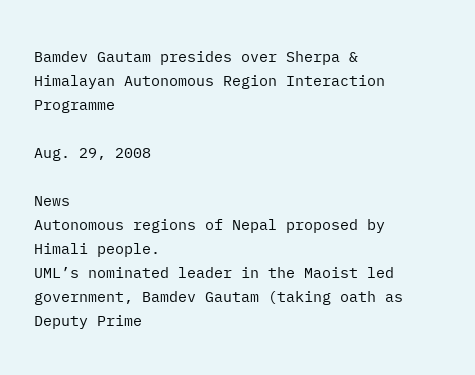Bamdev Gautam presides over Sherpa & Himalayan Autonomous Region Interaction Programme

Aug. 29, 2008

News
Autonomous regions of Nepal proposed by Himali people.
UML’s nominated leader in the Maoist led government, Bamdev Gautam (taking oath as Deputy Prime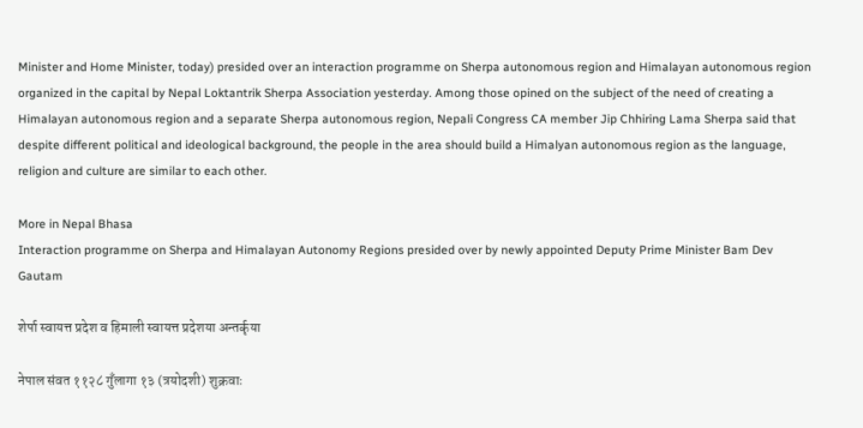Minister and Home Minister, today) presided over an interaction programme on Sherpa autonomous region and Himalayan autonomous region organized in the capital by Nepal Loktantrik Sherpa Association yesterday. Among those opined on the subject of the need of creating a Himalayan autonomous region and a separate Sherpa autonomous region, Nepali Congress CA member Jip Chhiring Lama Sherpa said that despite different political and ideological background, the people in the area should build a Himalyan autonomous region as the language, religion and culture are similar to each other.

More in Nepal Bhasa
Interaction programme on Sherpa and Himalayan Autonomy Regions presided over by newly appointed Deputy Prime Minister Bam Dev Gautam

शेर्पा स्वायत्त प्रदेश व हिमाली स्वायत्त प्रदेशया अन्तर्कृया

नेपाल संवत ११२८ गुँलागा १३ (त्रयोदशी) शुक्रवाः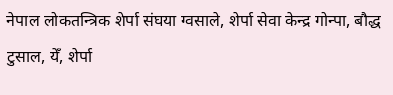नेपाल लोकतन्त्रिक शेर्पा संघया ग्वसाले, शेर्पा सेवा केन्द्र गोन्पा, बौद्ध टुसाल, येँ, शेर्पा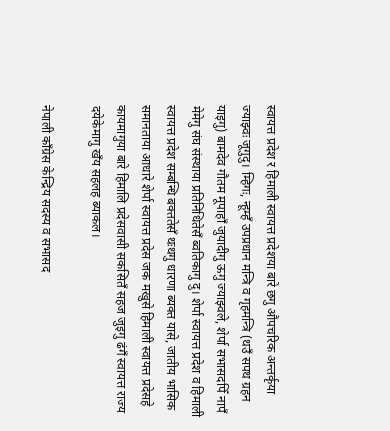स्वायत्त प्रदेश र हिमाली स्वायत्त प्रदेशया बारे छगु औपचरिक अन्तर्कृया ज्याझ्वः जूगुदु। म्हिगः, न्हूम्हँ उपप्रधान मन्त्रि व गृहमन्त्रि (थउँ सपथ ग्रहन याइगु) बामदेव गौतम मूपाहाँ जुयादीगु ऊगु ज्याझ्वले, शेर्पा सभासदपिँ नापँ मेमेगु संघ संस्थाया प्रतिनिधितेसँ ब्वतिकागु दु। शेर्पा स्वायत्त प्रदेश व हिमाली स्वायत्त प्रदेश सम्बन्धि बक्ततेसँ थःथगु धारणा ब्यक्त यासे, जातीय भासिक समानताया आधारे शेर्पा स्वायत्त प्रदेस जक मखुसे हिमाली स्वायत्त प्रदेसहे कायमागुया बारे हिमालि प्रदेसवासी सकसितँ सहज जुइगु ढंगँ स्वायत्त राज्य दयेकेमागु खँय सहलह ब्याकल।

नेपाली काँग्रेस केन्द्रिय सदस्य व सभासद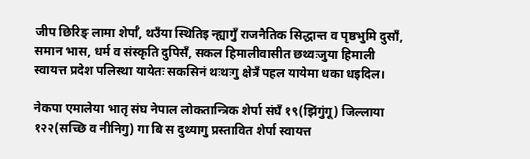जीप छिरिङ् लामा शेर्पाँ, थउँया स्थितिइ न्ह्यागुँ राजनैतिक सिद्धान्त व पृष्ठभुमि दुसाँ, समान भास, धर्म व संस्कृति दुपिसँ, सकल हिमालीवासीत छथ्वःजुया हिमाली स्वायत्त प्रदेश पलिस्था यायेतः सकसिनं थःथःगु क्षेत्रँ पहल यायेमा धका धइदिल।

नेकपा एमालेया भातृ संघ नेपाल लोकतान्त्रिक शेर्पा संघँ १९(झिंगुंगू) जिल्लाया १२२(सच्छि व नीनिगु) गा बि स दुथ्यागु प्रस्तावित शेर्पा स्वायत्त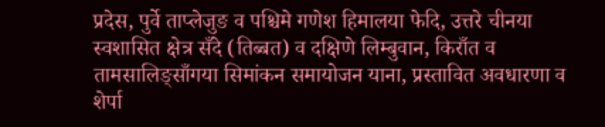प्रदेस, पुर्वे ताप्लेजुङ व पश्चिमे गणेश हिमालया फेदि, उत्तरे चीनया स्वशासित क्षेत्र सँदे (तिब्बत) व दक्षिणे लिम्बुवान, किराँत व तामसालिङ्साँगया सिमांकन समायोजन याना, प्रस्तावित अवधारणा व शेर्पा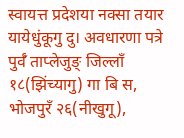स्वायत्त प्रदेशया नक्सा तयार यायेधुंकूगु दु। अवधारणा पत्रे पुर्वँ ताप्लेजुङ् जिल्लाँ १८(झिंच्यागु) गा बि स, भोजपुरँ २६(नीखुगू),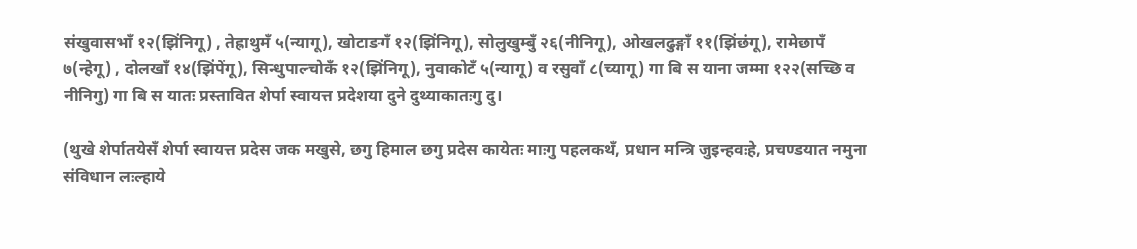संखुवासभाँ १२(झिंनिगू) , तेह्राथुमँ ५(न्यागू), खोटाङगँ १२(झिंनिगू), सोलुखुम्बुँ २६(नीनिगू), ओखलढुङ्गाँ ११(झिंछंगू), रामेछापँ ७(न्हेगू) , दोलखाँ १४(झिंपेंगू), सिन्धुपाल्चोकँ १२(झिंनिगू), नुवाकोटँ ५(न्यागू) व रसुवाँ ८(च्यागू) गा बि स याना जम्मा १२२(सच्छि व नीनिगु) गा बि स यातः प्रस्तावित शेर्पा स्वायत्त प्रदेशया दुने दुथ्याकातःगु दु।

(थुखे शेर्पातयेसँ शेर्पा स्वायत्त प्रदेस जक मखुसे, छगु हिमाल छगु प्रदेस कायेतः माःगु पहलकथँ, प्रधान मन्त्रि जुइन्हवःहे, प्रचण्डयात नमुना संविधान लःल्हाये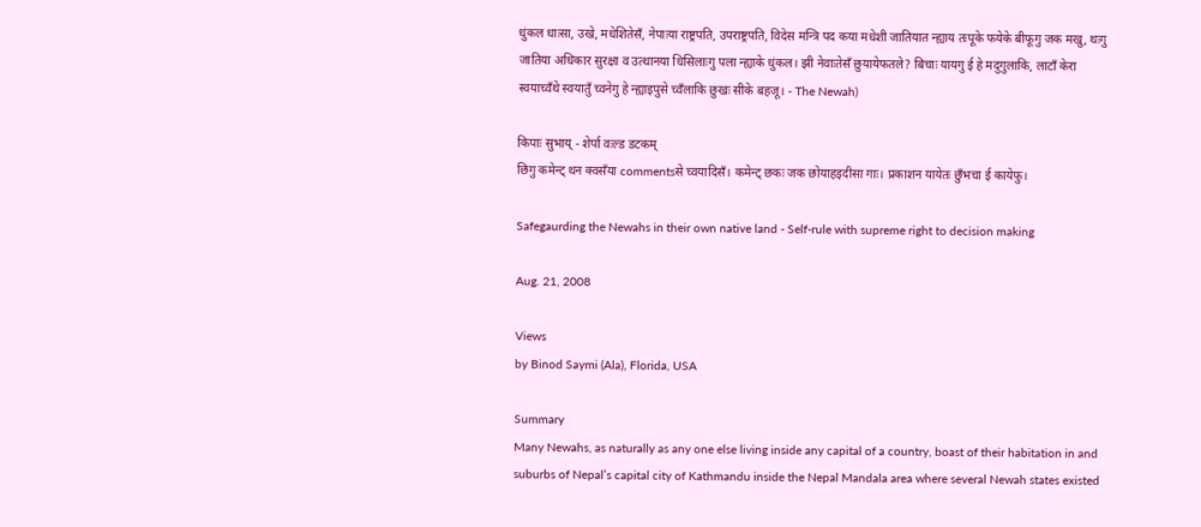धुंकल धाःसा, उखे, मधेशितेसँ, नेपाःया राष्ट्रपति, उपराष्ट्रपति, विदेस मन्त्रि पद कया मधेशी जातियात न्ह्याय तःपूके फयेके बीफूगु जक मखु, थःगु जातिया अधिकार सुरक्षा व उत्थानया धिसिलाःगु पला न्ह्याके धुंकल। झी नेवाःतेसँ छुयायेफतले? बिचाः यायगु ई हे मदुगुलाकि, लाटाँ केरा स्वयाच्वँथे स्वयातुँ च्वनेगु हे न्ह्याइपुसे च्वँलाकि छुखः सीके बहजू। - The Newah)

किपाः सुभाय् - शेर्पा वःल्ड डटकम्
छिगु कमेन्ट् थन क्वसँया commentsसे च्वयादिसँ। कमेन्ट् छकः जक छोयाहइदीसा गाः। प्रकाशन यायेतः छुँभचा ई कायेफु।

Safegaurding the Newahs in their own native land - Self-rule with supreme right to decision making

Aug. 21, 2008

Views
by Binod Saymi (Ala), Florida, USA

Summary
Many Newahs, as naturally as any one else living inside any capital of a country, boast of their habitation in and suburbs of Nepal’s capital city of Kathmandu inside the Nepal Mandala area where several Newah states existed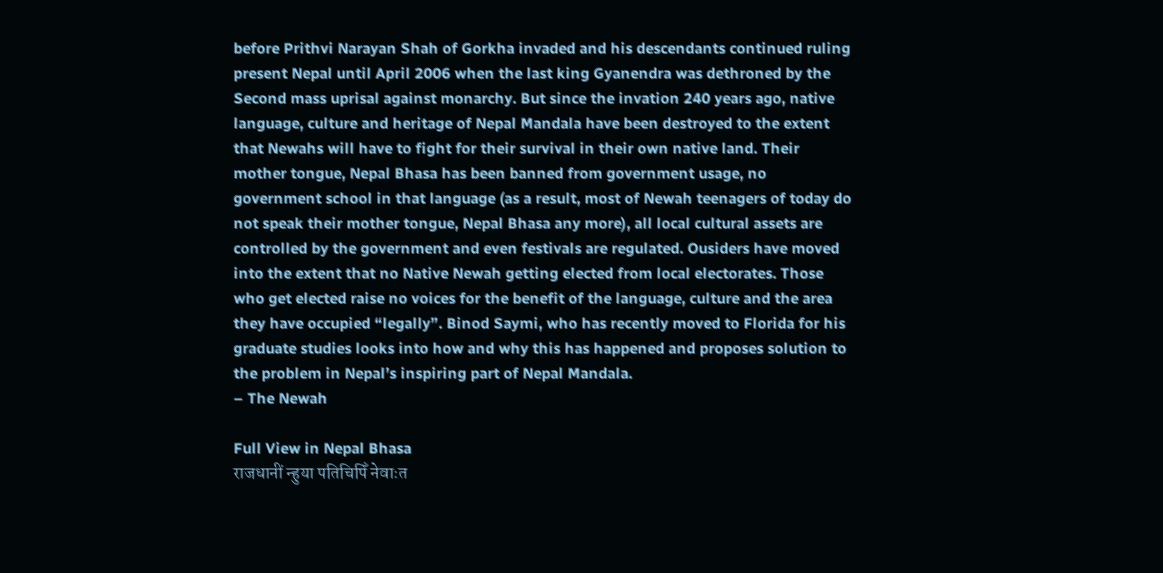before Prithvi Narayan Shah of Gorkha invaded and his descendants continued ruling present Nepal until April 2006 when the last king Gyanendra was dethroned by the Second mass uprisal against monarchy. But since the invation 240 years ago, native language, culture and heritage of Nepal Mandala have been destroyed to the extent that Newahs will have to fight for their survival in their own native land. Their mother tongue, Nepal Bhasa has been banned from government usage, no government school in that language (as a result, most of Newah teenagers of today do not speak their mother tongue, Nepal Bhasa any more), all local cultural assets are controlled by the government and even festivals are regulated. Ousiders have moved into the extent that no Native Newah getting elected from local electorates. Those who get elected raise no voices for the benefit of the language, culture and the area they have occupied “legally”. Binod Saymi, who has recently moved to Florida for his graduate studies looks into how and why this has happened and proposes solution to the problem in Nepal’s inspiring part of Nepal Mandala.
– The Newah

Full View in Nepal Bhasa
राजधानीं न्हुया पतिचिपिँ नेवाःत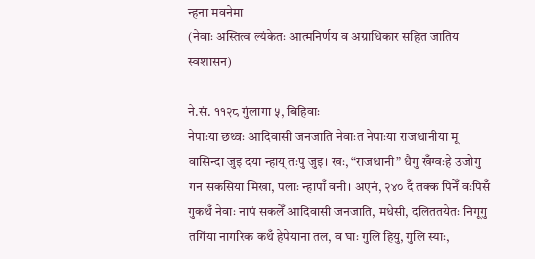न्हना मवनेमा
(नेवाः अस्तित्व ल्यंकेतः आत्मनिर्णय व अग्राधिकार सहित जातिय स्वशासन)

ने.सं. ११२८ गुंलागा ५, बिहिवाः
नेपाःया छथ्वः आदिवासी जनजाति नेवाःत नेपाःया राजधानीया मू वासिन्दा जुइ दया न्हाय् तःपु जुइ। खः, “राजधानी” धैगु खँग्वःहे उजोगु गन सकसिया मिखा, पलाः न्हापाँ वनी। अएनं, २४० दँ तक्क पिनेँ वःपिसँ गुकथँ नेवाः नापं सकलेँ आदिवासी जनजाति, मधेसी, दलिततयेतः निगूगु तगिंया नागरिक कथँ हेपेयाना तल, व घाः गुलि हियु, गुलि स्याः,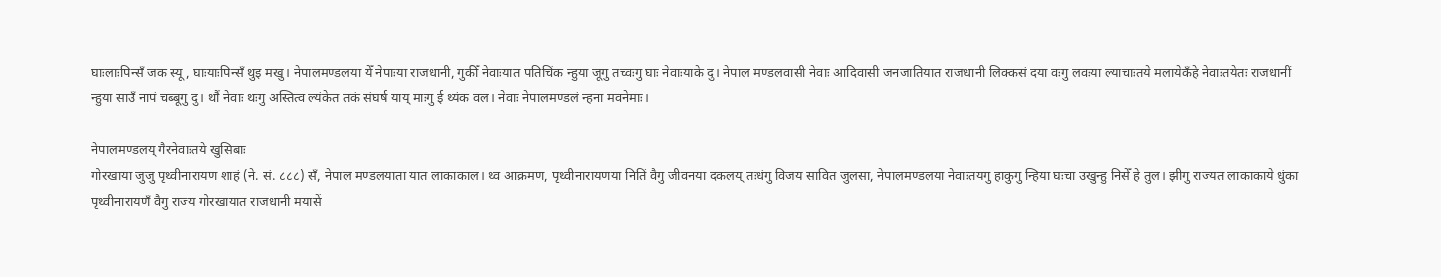घाःलाःपिन्सँ जक स्यू, घाःयाःपिन्सँ थुइ मखु। नेपालमण्डलया येँ नेपाःया राजधानी, गुकीँ नेवाःयात पतिचिंक न्हुया जूगु तच्वःगु घाः नेवाःयाके दु। नेपाल मण्डलवासी नेवाः आदिवासी जनजातियात राजधानी लिक्कसं दया वःगु लवःया ल्याचाःतये मलायेकँहे नेवाःतयेतः राजधानीं न्हुया साउँ नापं चब्बूगु दु। थौं नेवाः थःगु अस्तित्व ल्यंकेत तकं संघर्ष याय् माःगु ई थ्यंक वल। नेवाः नेपालमण्डलं न्हना मवनेमाः।

नेपालमण्डलय् गैरनेवाःतये खुसिबाः
गोरखाया जुजु पृथ्वीनारायण शाहं (ने. सं. ८८८) सँ, नेपाल मण्डलयाता यात लाकाकाल। थ्व आक्रमण, पृथ्वीनारायणया नितिं वैगु जीवनया दकलय् तःधंगु विजय सावित जुलसा, नेपालमण्डलया नेवाःतयगु हाकुगु न्हिया घःचा उखुन्हु निसेँ हे तुल। झीगु राज्यत लाकाकाये धुंका पृथ्वीनारायणँ वैगु राज्य गोरखायात राजधानी मयासें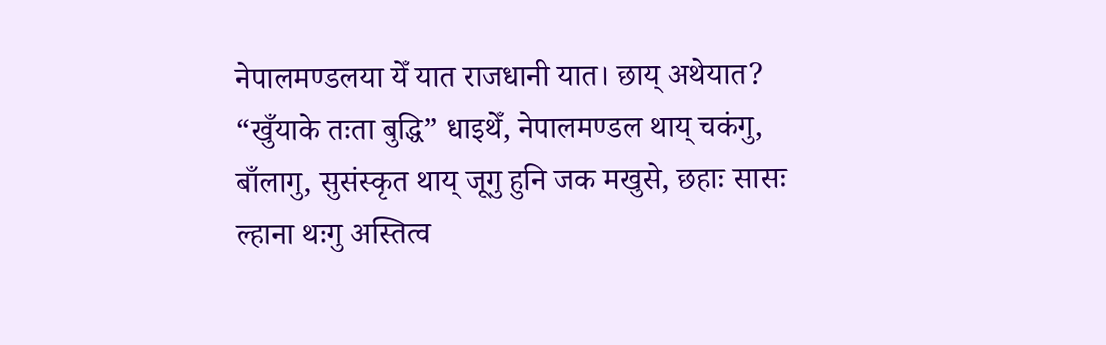नेपालमण्डलया येँ यात राजधानी यात। छाय् अथेयात? “खुँयाके तःता बुद्धि” धाइथेँ, नेपालमण्डल थाय् चकंगु, बाँलागु, सुसंस्कृत थाय् जूगु हुनि जक मखुसे, छहाः सासः ल्हाना थःगु अस्तित्व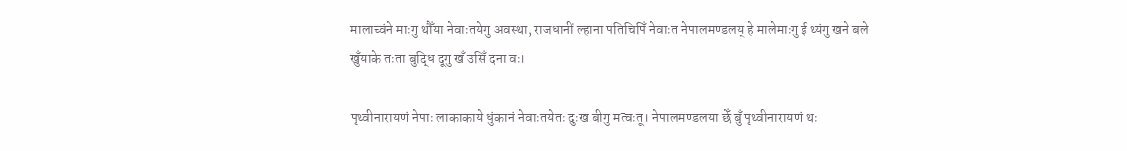मालाच्वंने माःगु थौँया नेवाःतयेगु अवस्था, राजधानीं ल्हाना पतिचिपिँ नेवाःत नेपालमण्डलय् हे मालेमाःगु ई थ्यंगु खने बले खुँयाके तःता बुद्धि दूगु खँ उसिँ दना वः।

पृथ्वीनारायणं नेपाः लाकाकाये धुंकानं नेवाःतयेतः दुःख बीगु मत्वःतू। नेपालमण्डलया छेँ बुँ पृथ्वीनारायणं थः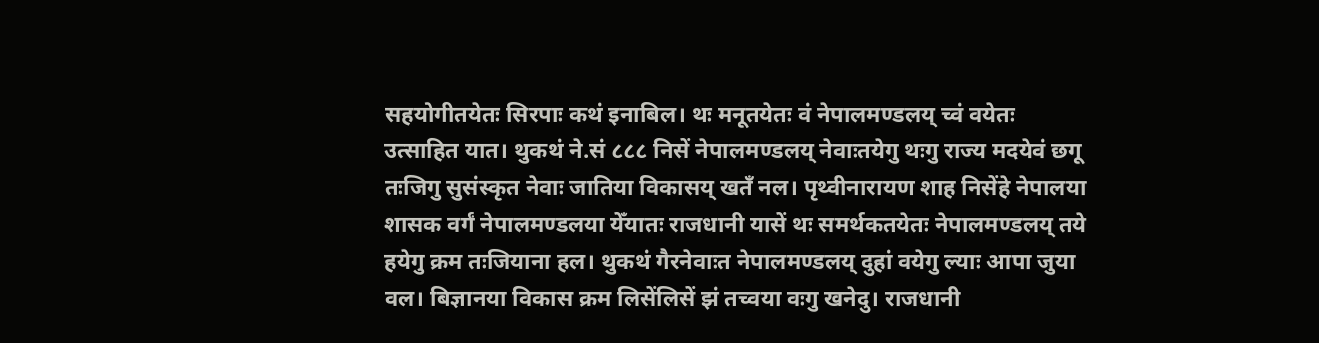सहयोगीतयेतः सिरपाः कथं इनाबिल। थः मनूतयेतः वं नेपालमण्डलय् च्वं वयेतः उत्साहित यात। थुकथं ने.सं ८८८ निसें नेपालमण्डलय् नेवाःतयेगु थःगु राज्य मदयेवं छगू तःजिगु सुसंस्कृत नेवाः जातिया विकासय् खतँ नल। पृथ्वीनारायण शाह निसेंहे नेपालया शासक वर्गं नेपालमण्डलया येँयातः राजधानी यासें थः समर्थकतयेतः नेपालमण्डलय् तये हयेगु क्रम तःजियाना हल। थुकथं गैरनेवाःत नेपालमण्डलय् दुहां वयेगु ल्याः आपा जुया वल। बिज्ञानया विकास क्रम लिसेंलिसें झं तच्वया वःगु खनेदु। राजधानी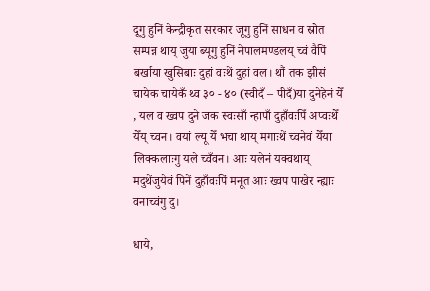दूगु हुनिं केन्द्रीकृत सरकार जूगु हुनिं साधन व स्रोत सम्पन्न थाय् जुया ब्यूगु हुनिं नेपालमण्डलय् च्वं वैपिं बर्खाया खुसिबाः दुहां वःथें दुहां वल। थौं तक झीसं चायेक चायेकँ थ्व ३० - ४० (स्वीदँ – पीदँ)या दुनेहेनं येँ , यल व ख्वप दुने जक स्वःसाँ न्हापाँ दुहाँवःपिँ अप्वःथेँ येँय् च्वन। वयां ल्यू येँ भचा थाय् मगाःथें च्वनेवं येँया लिक्कलाःगु यले च्वँवन। आः यलेनं यक्वथाय् मदुथेंजुयेवं पिनें दुहाँवःपिं मनूत आः ख्वप पाखेर न्ह्याः वनाच्वंगु दु।

धाये,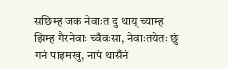सछिम्ह जक नेवाःत दु थाय् च्याम्ह झिम्ह गैरनेवाः च्वँवःसा, नेवाःतयेतः छुं गनं पाइमखु, नापं थासँनं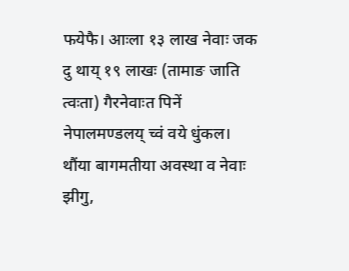फयेफै। आःला १३ लाख नेवाः जक दु थाय् १९ लाखः (तामाङ जाति त्वःता) गैरनेवाःत पिनें नेपालमण्डलय् च्वं वये धुंकल। थौंया बागमतीया अवस्था व नेवाः झीगु,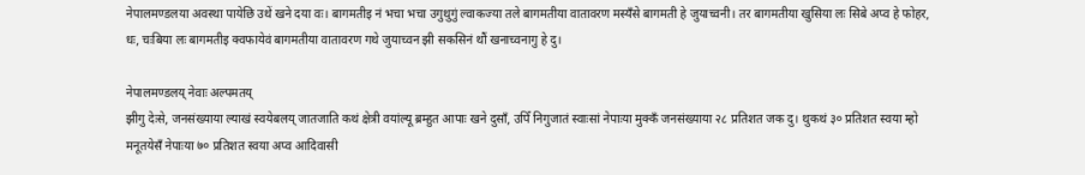नेपालमण्डलया अवस्था पायेछि उथें खने दया वः। बागमतीइ नं भचा भचा उगुथुगुं ल्वाकज्या तले बागमतीया वातावरण मस्यँसे बागमती हे जुयाच्वनी। तर बागमतीया खुसिया लः सिबे अप्व हे फोहर, धः, चःबिया लः बागमतीइ क्वफायेवं बागमतीया वातावरण गथे जुयाच्वन झी सकसिनं थौं खनाच्वनागु हे दु।

नेपालमण्डलय् नेवाः अल्पमतय्
झीगु देःसे, जनसंख्याया ल्याखं स्वयेबलय् जातजाति कथं क्षेत्री वयांल्यू ब्रम्हुत आपाः खने दुसाँ, उपिँ निगुजातं स्वाःसां नेपाःया मुक्कँ जनसंख्याया २८ प्रतिशत जक दु। थुकथं ३० प्रतिशत स्वया म्हो मनूतयेसँ नेपाःया ७० प्रतिशत स्वया अप्व आदिवासी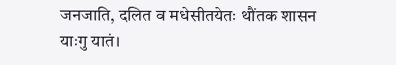जनजाति, दलित व मधेसीतयेतः थौंतक शासन याःगु यातं।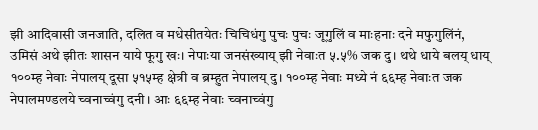झी आदिवासी जनजाति, दलित व मधेसीतयेतः चिचिधंगु पुचः पुचः जूगुलिं व माःहनाः दने मफुगुलिंनं, उमिसं अथे झीतः शासन याये फूगु खः। नेपाःया जनसंख्याय् झी नेवाःत ५.५% जक दु। थथे धाये बलय् धाय् १००म्ह नेवाः नेपालय् दूसा ५१५म्ह क्षेत्री व ब्रम्हुत नेपालय् दु। १००म्ह नेवाः मध्ये नं ६६म्ह नेवाःत जक नेपालमण्डलये च्वनाच्वंगु दनी। आः ६६म्ह नेवाः च्वनाच्वंगु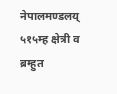नेपालमण्डलय् ५१५म्ह क्षेत्री व ब्रम्हुत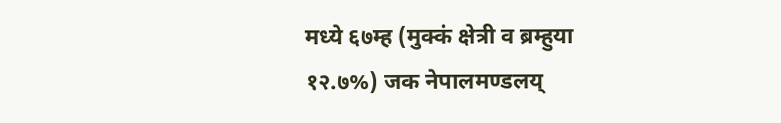मध्ये ६७म्ह (मुक्कं क्षेत्री व ब्रम्हुया १२.७%) जक नेपालमण्डलय्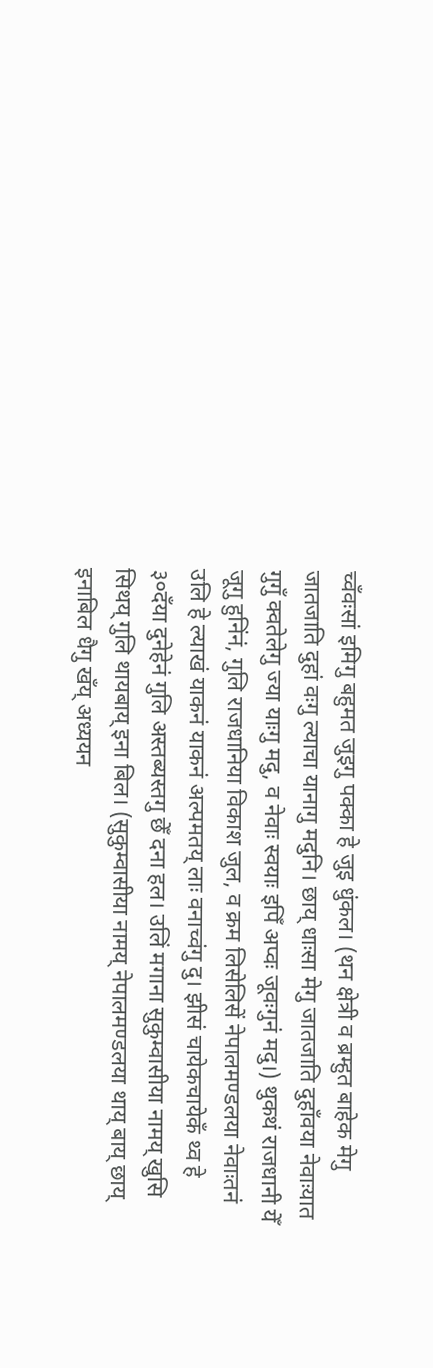च्वँवःसां इमिगु बहुमत जुइगु पक्का हे जुइ धुंकल। (थन क्षेत्री व ब्रम्हुत बाहेक मेगु जातजाति दुहां वःगु ल्याचा यानागु मदुनि। छाय् धाःसा मेगु जातजाति दुहाँवया नेवाःयात गुगुँ क्वतेलेगु ज्या याःगु मदु, व नेवाः स्वयाः इपिँ अप्वः जूवःगुनं मदु।) थुकथं राजधानी येँ जूगु हुनिंनं, गुलि राजधानिया विकाश जुल, व क्रम लिसेलिसें नेपालमण्डलया नेवाःतनं उलि हे ल्याखं याकनं याकनं अल्पमतय् लाः वनाच्वंगु दु। झीसं चायेकचायेकँ थ्व हे ३०दँया दुनेहेनं गुलि अस्तब्यस्तगु छेँ दना हल। उलिं मगाना सुकुम्वासीया नामय् खुसि सिथय् गुलि थायबाय् इना बिल। (सुकुम्वासीया नामय् नेपालमण्डलया थाय् बाय् छाय् इनाबिल धैगु खँय् अध्ययन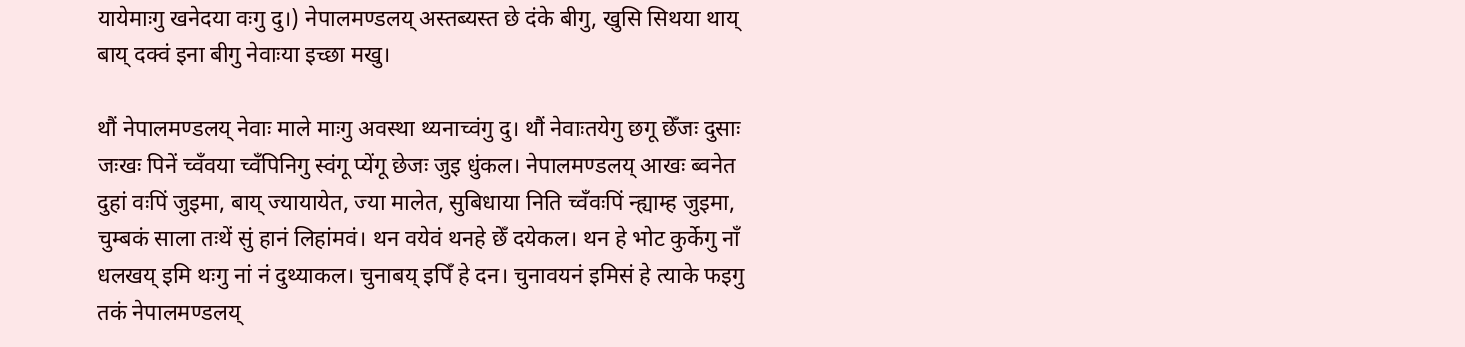यायेमाःगु खनेदया वःगु दु।) नेपालमण्डलय् अस्तब्यस्त छे दंके बीगु, खुसि सिथया थाय् बाय् दक्वं इना बीगु नेवाःया इच्छा मखु।

थौं नेपालमण्डलय् नेवाः माले माःगु अवस्था थ्यनाच्वंगु दु। थौं नेवाःतयेगु छगू छेँजः दुसाः जःखः पिनें च्वँवया च्वँपिनिगु स्वंगू प्येंगू छेजः जुइ धुंकल। नेपालमण्डलय् आखः ब्वनेत दुहां वःपिं जुइमा, बाय् ज्यायायेत, ज्या मालेत, सुबिधाया निति च्वँवःपिं न्ह्याम्ह जुइमा, चुम्बकं साला तःथें सुं हानं लिहांमवं। थन वयेवं थनहे छेँ दयेकल। थन हे भोट कुर्केगु नाँ धलखय् इमि थःगु नां नं दुथ्याकल। चुनाबय् इपिँ हे दन। चुनावयनं इमिसं हे त्याके फइगु तकं नेपालमण्डलय्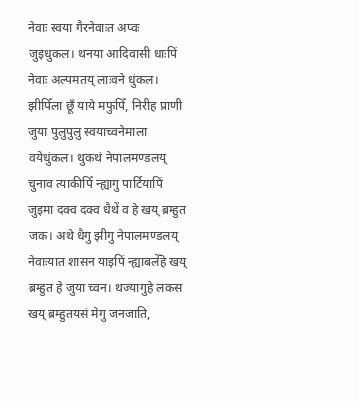नेवाः स्वया गैरनेवाःत अप्वः जुइधुकल। थनया आदिवासी धाःपिं नेवाः अल्पमतय् लाःवने धुंकल। झीपिँला छूँ याये मफुपिँ, निरीह प्राणी जुया पुलुपुलु स्वयाच्वनेमाला वयेधुंकल। थुकथं नेपालमण्डलय् चुनाव त्याकीपिँ न्ह्यागु पार्टियापिं जुइमा दक्व दक्व धैथें व हे खय् ब्रम्हुत जक। अथे धैगु झीगु नेपालमण्डलय् नेवाःयात शासन याइपिं न्ह्याबलेँहे खय् ब्रम्हुत हे जुया च्वन। थज्यागुहे लकस खय् ब्रम्हुतयसं मेगु जनजाति,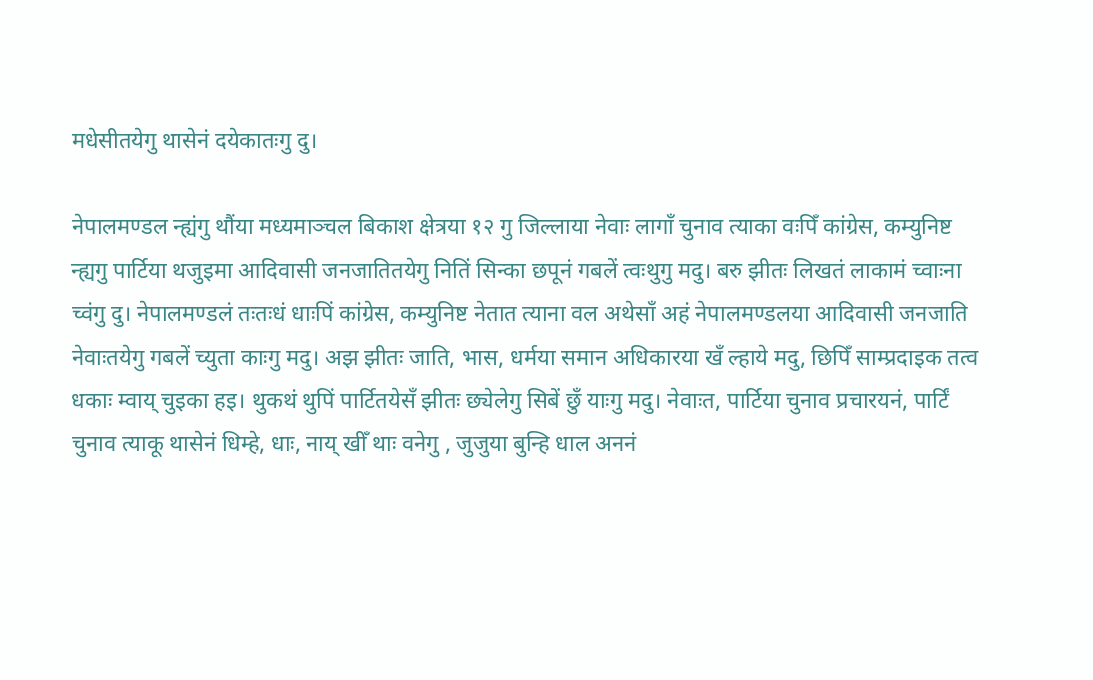मधेसीतयेगु थासेनं दयेकातःगु दु।

नेपालमण्डल न्ह्यंगु थौंया मध्यमाञ्चल बिकाश क्षेत्रया १२ गु जिल्लाया नेवाः लागाँ चुनाव त्याका वःपिँ कांग्रेस, कम्युनिष्ट न्ह्यगु पार्टिया थजुइमा आदिवासी जनजातितयेगु नितिं सिन्का छपूनं गबलें त्वःथुगु मदु। बरु झीतः लिखतं लाकामं च्वाःना च्वंगु दु। नेपालमण्डलं तःतःधं धाःपिं कांग्रेस, कम्युनिष्ट नेतात त्याना वल अथेसाँ अहं नेपालमण्डलया आदिवासी जनजाति नेवाःतयेगु गबलें च्युता काःगु मदु। अझ झीतः जाति, भास, धर्मया समान अधिकारया खँ ल्हाये मदु, छिपिँ साम्प्रदाइक तत्व धकाः म्वाय् चुइका हइ। थुकथं थुपिं पार्टितयेसँ झीतः छ्येलेगु सिबें छुँ याःगु मदु। नेवाःत, पार्टिया चुनाव प्रचारयनं, पार्टिं चुनाव त्याकू थासेनं धिम्हे, धाः, नाय् खीँ थाः वनेगु , जुजुया बुन्हि धाल अननं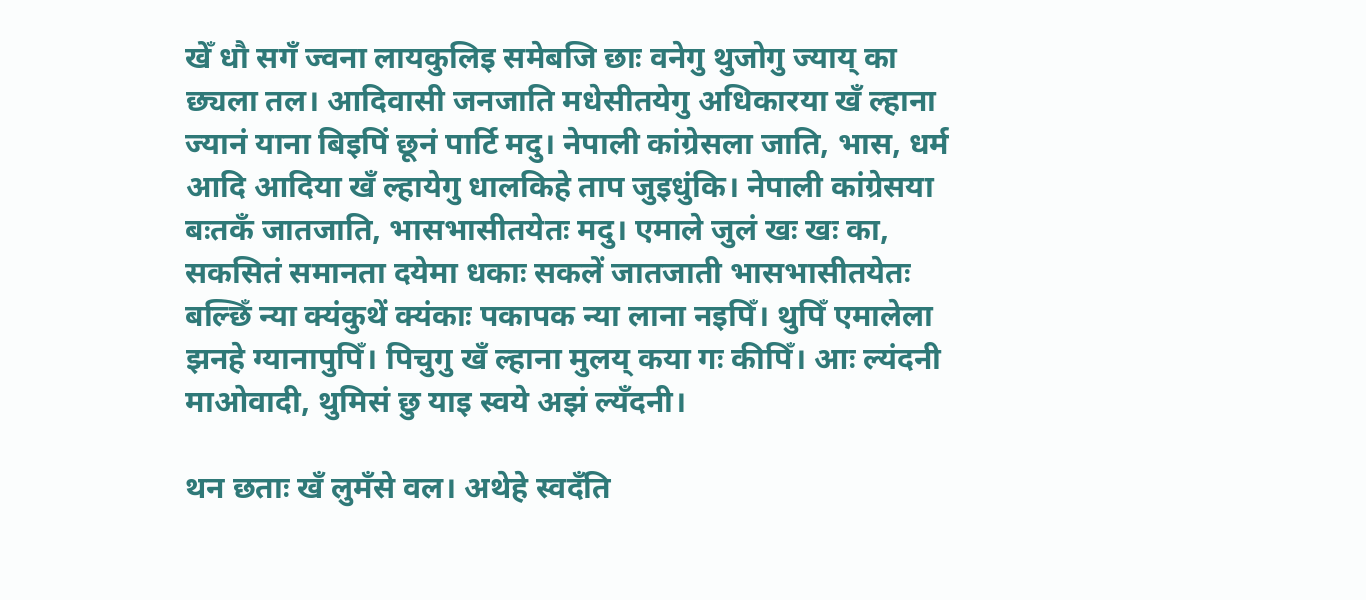खेँ धौ सगँ ज्वना लायकुलिइ समेबजि छाः वनेगु थुजोगु ज्याय् का छ्यला तल। आदिवासी जनजाति मधेसीतयेगु अधिकारया खँ ल्हाना ज्यानं याना बिइपिं छूनं पार्टि मदु। नेपाली कांग्रेसला जाति, भास, धर्म आदि आदिया खँ ल्हायेगु धालकिहे ताप जुइधुंकि। नेपाली कांग्रेसया बःतकँ जातजाति, भासभासीतयेतः मदु। एमाले जुलं खः खः का, सकसितं समानता दयेमा धकाः सकलें जातजाती भासभासीतयेतः बल्छिँ न्या क्यंकुथें क्यंकाः पकापक न्या लाना नइपिँ। थुपिँ एमालेला झनहे ग्यानापुपिँ। पिचुगु खँ ल्हाना मुलय् कया गः कीपिँ। आः ल्यंदनी माओवादी, थुमिसं छु याइ स्वये अझं ल्यँदनी।

थन छताः खँ लुमँसे वल। अथेहे स्वदँति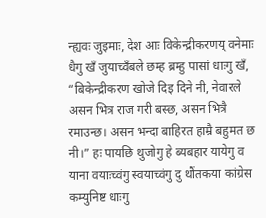न्ह्यवः जुइमाः, देश आः विकेन्द्रीकरणय् वनेमाः धैगु खँ जुयाच्वँबले छम्ह ब्रम्हु पासां धाःगु खँ, “बिकेन्द्रीकरण खोजे दिइ दिने नी, नेवारले असन भित्र राज गरी बस्छ, असन भित्रै रमाउन्छ। असन भन्दा बाहिरत हाम्रै बहुमत छ नी।” हः पायछि थुजोगु हे ब्यबहार यायेगु व याना वयाःच्वंगु स्वयाच्वंगु दु थौंतकया कांग्रेस कम्युनिष्ट धाःगु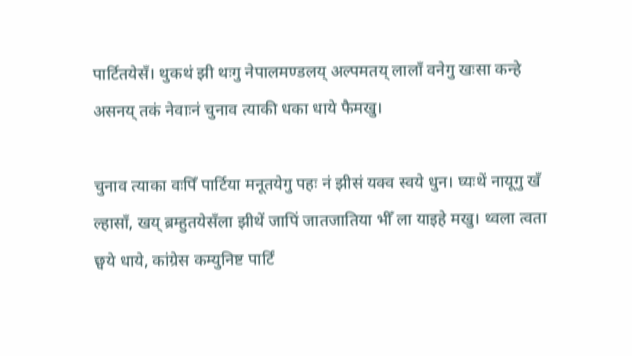पार्टितयेसँ। थुकथं झी थःगु नेपालमण्डलय् अल्पमतय् लालाँ वनेगु खःसा कन्हे असनय् तकं नेवाःनं चुनाव त्याकी धका धाये फैमखु।

चुनाव त्याका वःपिँ पार्टिया मनूतयेगु पहः नं झीसं यक्व स्वये धुन। घ्यःथें नायूगु खँ ल्हासाँ, खय् ब्रम्हुतयेसँला झीथें जापिं जातजातिया भीँ ला याइहे मखु। थ्वला त्वता छ्वये धाये, कांग्रेस कम्युनिष्ट पार्टिं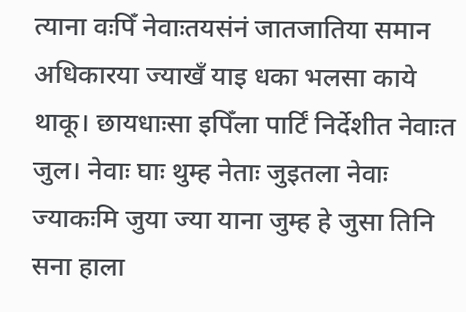त्याना वःपिँ नेवाःतयसंनं जातजातिया समान अधिकारया ज्याखँ याइ धका भलसा काये थाकू। छायधाःसा इपिँला पार्टिं निर्देशीत नेवाःत जुल। नेवाः घाः थुम्ह नेताः जुइतला नेवाः ज्याकःमि जुया ज्या याना जुम्ह हे जुसा तिनि सना हाला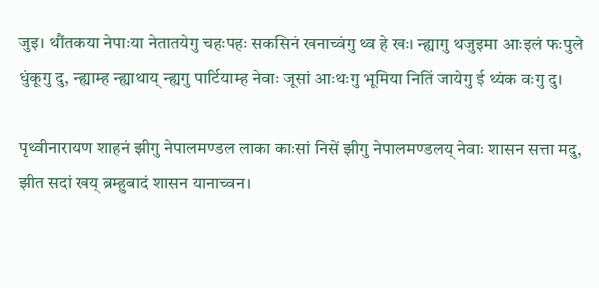जुइ। थौंतकया नेपाःया नेतातयेगु चहःपहः सकसिनं खनाच्वंगु थ्व हे खः। न्ह्यागु थजुइमा आःइलं फःपुले धुंकूगु दु, न्ह्याम्ह न्ह्याथाय् न्ह्यगु पार्टियाम्ह नेवाः जूसां आःथःगु भूमिया नितिं जायेगु ई थ्यंक वःगु दु।

पृथ्वीनारायण शाहनं झीगु नेपालमण्डल लाका काःसां निसें झीगु नेपालमण्डलय् नेवाः शासन सत्ता मदु, झीत सदां खय् ब्रम्हुबादं शासन यानाच्वन।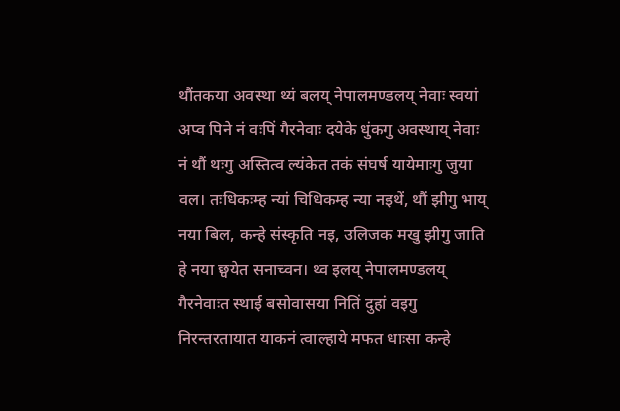थौंतकया अवस्था थ्यं बलय् नेपालमण्डलय् नेवाः स्वयां अप्व पिने नं वःपिं गैरनेवाः दयेके धुंकगु अवस्थाय् नेवाः नं थौं थःगु अस्तित्व ल्यंकेत तकं संघर्ष यायेमाःगु जुया वल। तःधिकःम्ह न्यां चिधिकम्ह न्या नइथें, थौं झीगु भाय् नया बिल, कन्हे संस्कृति नइ, उलिजक मखु झीगु जाति हे नया छ्वयेत सनाच्वन। थ्व इलय् नेपालमण्डलय् गैरनेवाःत स्थाई बसोवासया नितिं दुहां वइगु निरन्तरतायात याकनं त्वाल्हाये मफत धाःसा कन्हे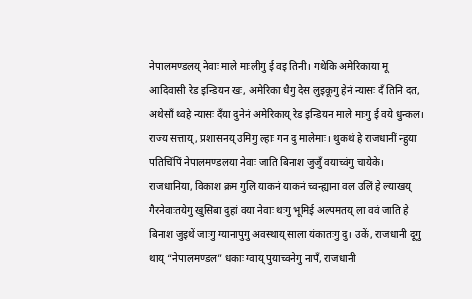नेपालमण्डलय् नेवाः माले माःलीगु ई वइ तिनी। गथेकि अमेरिकाया मू आदिवासी रेड इन्डियन खः, अमेरिका धैगु देस लुइकूगु हेनं न्यासः दँ तिनि दत, अथेसाँ थ्वहे न्यासः दँया दुनेनं अमेरिकाय् रेड इन्डियन माले माःगु ई वये धुन्कल। राज्य सत्ताय्, प्रशासनय् उमिगु ल्हाः गन दु मालेमाः। थुकथं हे राजधानीं न्हुया पतिचिंपिं नेपालमण्डलया नेवाः जाति बिनाश जुजुँ वयाच्वंगु चायेके। राजधानिया, विकाश क्रम गुलि याकनं याकनं च्वन्ह्याना वल उलिं हे ल्याखय् गैरनेवाःतयेगु खुसिबा दुहां वया नेवाः थःगु भूमिई अल्पमतय् ला ववं जाति हे बिनाश जुइथें जाःगु ग्यानापुगु अवस्थाय् साला यंकातःगु दु। उकें, राजधानी दूगु थाय् “नेपालमण्डल” धकाः ग्वाय् पुयाच्वनेगु नापँ, राजधानी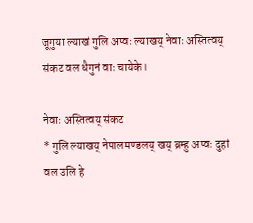जूगुया ल्याखं गुलि अप्वः ल्याखय् नेवाः अस्तित्वय् संकट वल धैगुनं वाः चायेके।

नेवाः अस्तित्वय् संकट
* गुलि ल्याखय् नेपालमण्डलय् खय् ब्रम्हु अप्वः दुहां वल उलि हे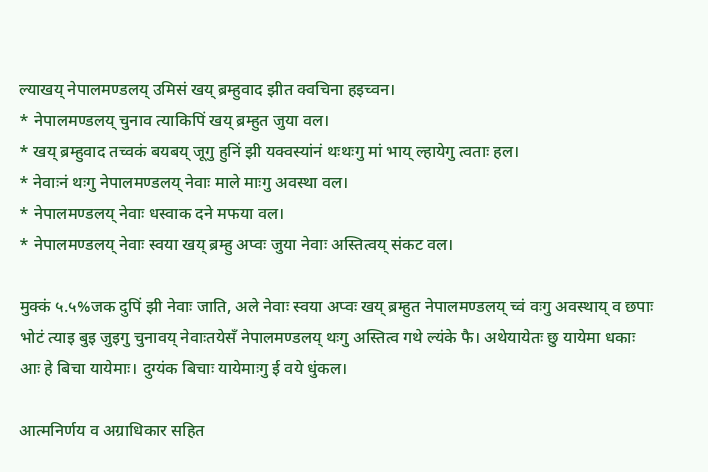ल्याखय् नेपालमण्डलय् उमिसं खय् ब्रम्हुवाद झीत क्वचिना हइच्वन।
* नेपालमण्डलय् चुनाव त्याकिपिं खय् ब्रम्हुत जुया वल।
* खय् ब्रम्हुवाद तच्वकं बयबय् जूगु हुनिं झी यक्वस्यांनं थःथःगु मां भाय् ल्हायेगु त्वताः हल।
* नेवाःनं थःगु नेपालमण्डलय् नेवाः माले माःगु अवस्था वल।
* नेपालमण्डलय् नेवाः धस्वाक दने मफया वल।
* नेपालमण्डलय् नेवाः स्वया खय् ब्रम्हु अप्वः जुया नेवाः अस्तित्वय् संकट वल।

मुक्कं ५.५%जक दुपिं झी नेवाः जाति, अले नेवाः स्वया अप्वः खय् ब्रम्हुत नेपालमण्डलय् च्वं वःगु अवस्थाय् व छपाः भोटं त्याइ बुइ जुइगु चुनावय् नेवाःतयेसँ नेपालमण्डलय् थःगु अस्तित्व गथे ल्यंके फै। अथेयायेतः छु यायेमा धकाः आः हे बिचा यायेमाः। दुग्यंक बिचाः यायेमाःगु ई वये धुंकल।

आत्मनिर्णय व अग्राधिकार सहित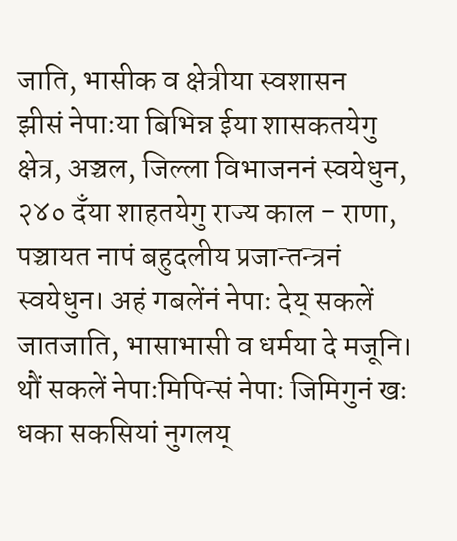जाति, भासीक व क्षेत्रीया स्वशासन
झीसं नेपाःया बिभिन्न ईया शासकतयेगु क्षेत्र, अञ्चल, जिल्ला विभाजननं स्वयेधुन, २४० दँया शाहतयेगु राज्य काल - राणा, पञ्चायत नापं बहुदलीय प्रजान्तन्त्रनं स्वयेधुन। अहं गबलेंनं नेपाः देय् सकलें जातजाति, भासाभासी व धर्मया दे मजूनि। थौं सकलें नेपाःमिपिन्सं नेपाः जिमिगुनं खः धका सकसियां नुगलय्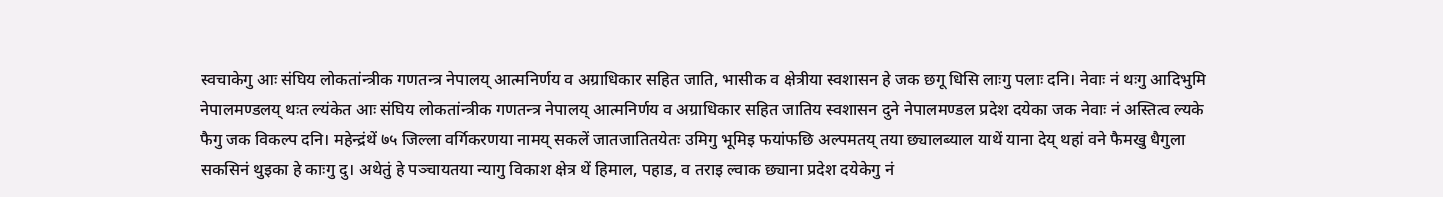स्वचाकेगु आः संघिय लोकतांन्त्रीक गणतन्त्र नेपालय् आत्मनिर्णय व अग्राधिकार सहित जाति, भासीक व क्षेत्रीया स्वशासन हे जक छगू धिसि लाःगु पलाः दनि। नेवाः नं थःगु आदिभुमि नेपालमण्डलय् थःत ल्यंकेत आः संघिय लोकतांन्त्रीक गणतन्त्र नेपालय् आत्मनिर्णय व अग्राधिकार सहित जातिय स्वशासन दुने नेपालमण्डल प्रदेश दयेका जक नेवाः नं अस्तित्व ल्यके फैगु जक विकल्प दनि। महेन्द्रंथें ७५ जिल्ला वर्गिकरणया नामय् सकलें जातजातितयेतः उमिगु भूमिइ फयांफछि अल्पमतय् तया छ्यालब्याल याथें याना देय् थहां वने फैमखु धैगुला सकसिनं थुइका हे काःगु दु। अथेतुं हे पञ्चायतया न्यागु विकाश क्षेत्र थें हिमाल, पहाड, व तराइ ल्वाक छ्याना प्रदेश दयेकेगु नं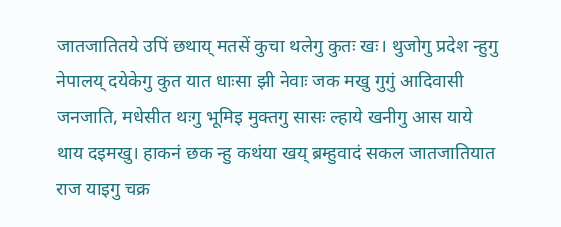जातजातितये उपिं छथाय् मतसें कुचा थलेगु कुतः खः। थुजोगु प्रदेश न्हुगु नेपालय् दयेकेगु कुत यात धाःसा झी नेवाः जक मखु गुगुं आदिवासी जनजाति, मधेसीत थःगु भूमिइ मुक्तगु सासः ल्हाये खनीगु आस याये थाय दइमखु। हाकनं छक न्हु कथंया खय् ब्रम्हुवादं सकल जातजातियात राज याइगु चक्र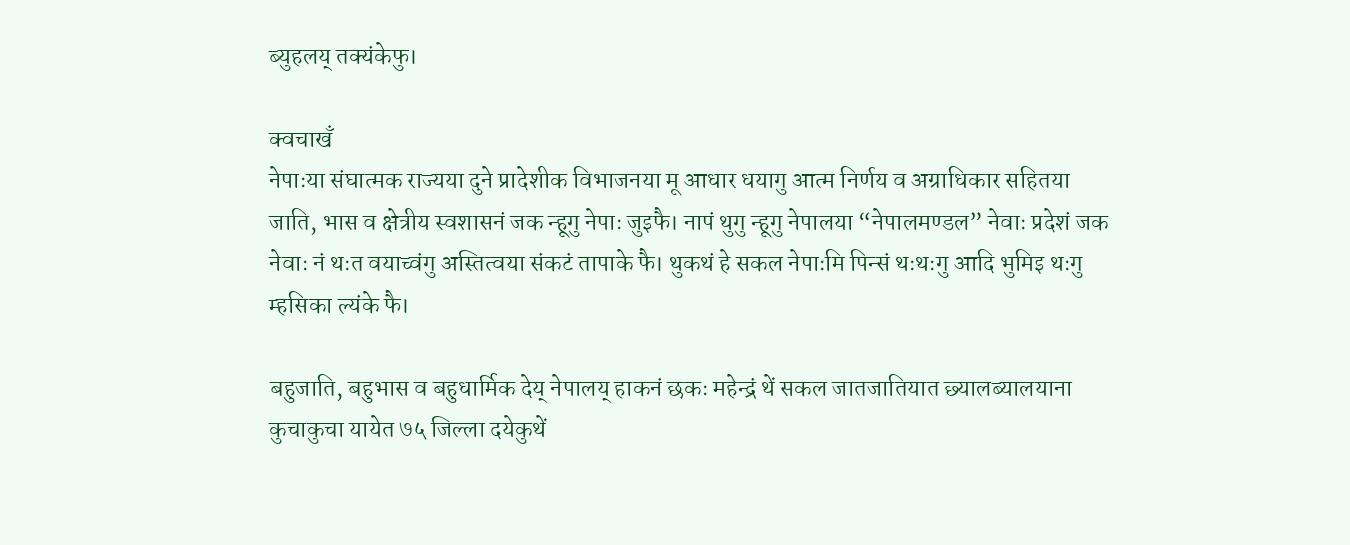ब्युहलय् तक्यंकेफु।

क्वचाखँ
नेपाःया संघात्मक राज्यया दुने प्रादेशीक विभाजनया मू आधार धयागु आत्म निर्णय व अग्राधिकार सहितया जाति, भास व क्षेत्रीय स्वशासनं जक न्हूगु नेपाः जुइफै। नापं थुगु न्हूगु नेपालया “नेपालमण्डल” नेवाः प्रदेशं जक नेवाः नं थःत वयाच्वंगु अस्तित्वया संकटं तापाके फै। थुकथं हे सकल नेपाःमि पिन्सं थःथःगु आदि भुमिइ थःगु म्हसिका ल्यंके फै।

बहुजाति, बहुभास व बहुधार्मिक देय् नेपालय् हाकनं छकः महेन्द्रं थें सकल जातजातियात छ्यालब्यालयाना कुचाकुचा यायेत ७५ जिल्ला दयेकुथें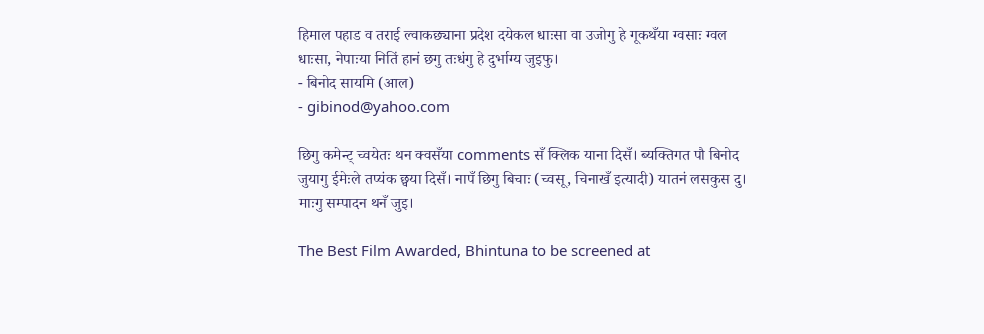हिमाल पहाड व तराई ल्वाकछ्याना प्रदेश दयेकल धाःसा वा उजोगु हे गूकथँया ग्वसाः ग्वल धाःसा, नेपाःया नितिं हानं छगु तःधंगु हे दुर्भाग्य जुइफु।
- बिनोद सायमि (आल)
- gibinod@yahoo.com

छिगु कमेन्ट् च्वयेतः थन क्वसँया comments सँ क्लिक याना दिसँ। ब्यक्तिगत पौ बिनोद जुयागु ईमेःले तप्यंक छ्वया दिसँ। नापँ छिगु बिचाः (च्वसू, चिनाखँ इत्यादी) यातनं लसकुस दु। माःगु सम्पादन थनँ जुइ।

The Best Film Awarded, Bhintuna to be screened at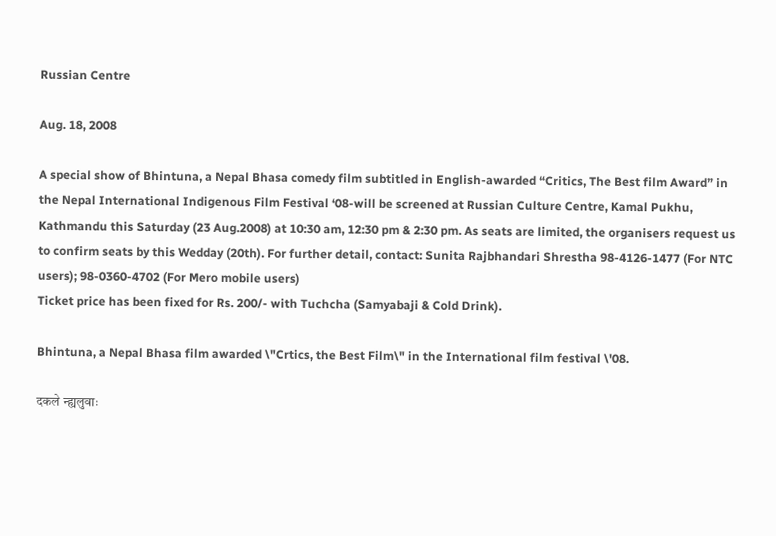Russian Centre

Aug. 18, 2008

A special show of Bhintuna, a Nepal Bhasa comedy film subtitled in English-awarded “Critics, The Best film Award” in the Nepal International Indigenous Film Festival ‘08-will be screened at Russian Culture Centre, Kamal Pukhu, Kathmandu this Saturday (23 Aug.2008) at 10:30 am, 12:30 pm & 2:30 pm. As seats are limited, the organisers request us to confirm seats by this Wedday (20th). For further detail, contact: Sunita Rajbhandari Shrestha 98-4126-1477 (For NTC users); 98-0360-4702 (For Mero mobile users)
Ticket price has been fixed for Rs. 200/- with Tuchcha (Samyabaji & Cold Drink).

Bhintuna, a Nepal Bhasa film awarded \"Crtics, the Best Film\" in the International film festival \'08.

दकले न्ह्यलुवाः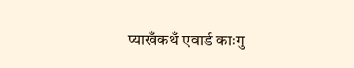प्याखँकथँ एवार्ड काःगु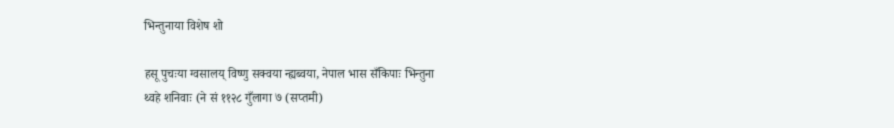भिन्तुनाया विशेष शो

हसू पुचःया ग्वसालय् विष्णु सक्वया न्ह्यब्वया, नेपाल भास सँकिपाः भिन्तुना
थ्वहे शनिवाः (ने सं ११२८ गुँलागा ७ (सप्तमी)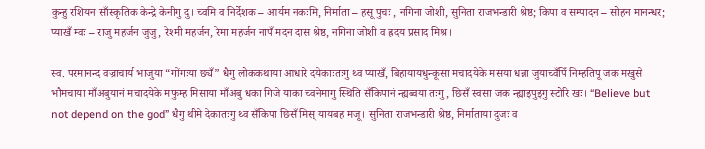कुन्हु रशियन साँस्कृतिक केन्द्रे केनीगु दु। च्वमि व निर्देशक – आर्यम नकःमि, निर्माता – हसू पुचः , नगिना जोशी, सुनिता राजभन्डारी श्रेष्ठ; किपा व सम्पादन – सोहन मानन्धर; प्याखँ म्वः – राजु महर्जन जुजु, रेश्मी महर्जन, रेमा महर्जन नापँ मदन दास श्रेष्ठ, नगिना जोशी व ह्रदय प्रसाद मिश्र।

स्व. परमानन्द वज्राचार्य भाजुया “गोंगःया छ्यँ” धैगु लोककथाया आधारे दयेकाःतःगु थ्व प्याखँ, बिहायायधुन्कूसा मचादयेके मसया धन्ना जुयाच्वँपिँ निम्हतिपू जक मखुसे भौमचाया माँअबुयानं मचादयेके मफुम्ह मिसाया माँअबु धका गिजे याका च्वनेमागु स्थिति सँकिपानं न्ह्यब्वया तःगु, छिसँ स्वसा जक न्ह्याइपुइगु स्टोरि खः। “Believe but not depend on the god” धैगु थीमे देकातःगु थ्व सँकिपा छिसँ मिस् यायबह मजू। सुनिता राजभन्डारी श्रेष्ठ, निर्माताया दुजः व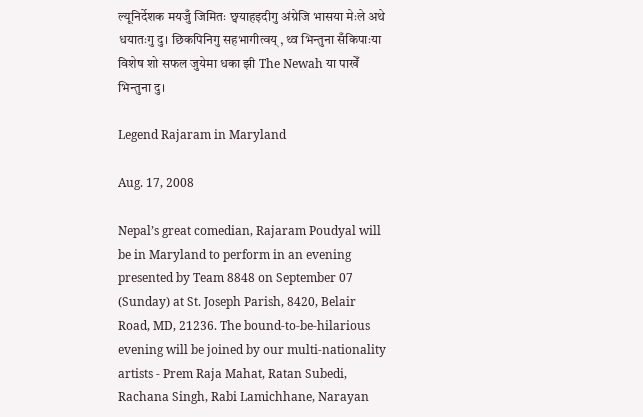ल्यूनिर्देशक मयजुँ जिमितः छ्वयाहइदीगु अंग्रेजि भासया मेःले अथे धयातःगु दु। छिकपिनिगु सहभागीत्वय् , थ्व भिन्तुना सँकिपाःया विशेष शो सफल जुयेमा धका झी The Newah या पाखेँ भिन्तुना दु।

Legend Rajaram in Maryland

Aug. 17, 2008

Nepal’s great comedian, Rajaram Poudyal will be in Maryland to perform in an evening presented by Team 8848 on September 07 (Sunday) at St. Joseph Parish, 8420, Belair Road, MD, 21236. The bound-to-be-hilarious evening will be joined by our multi-nationality artists - Prem Raja Mahat, Ratan Subedi, Rachana Singh, Rabi Lamichhane, Narayan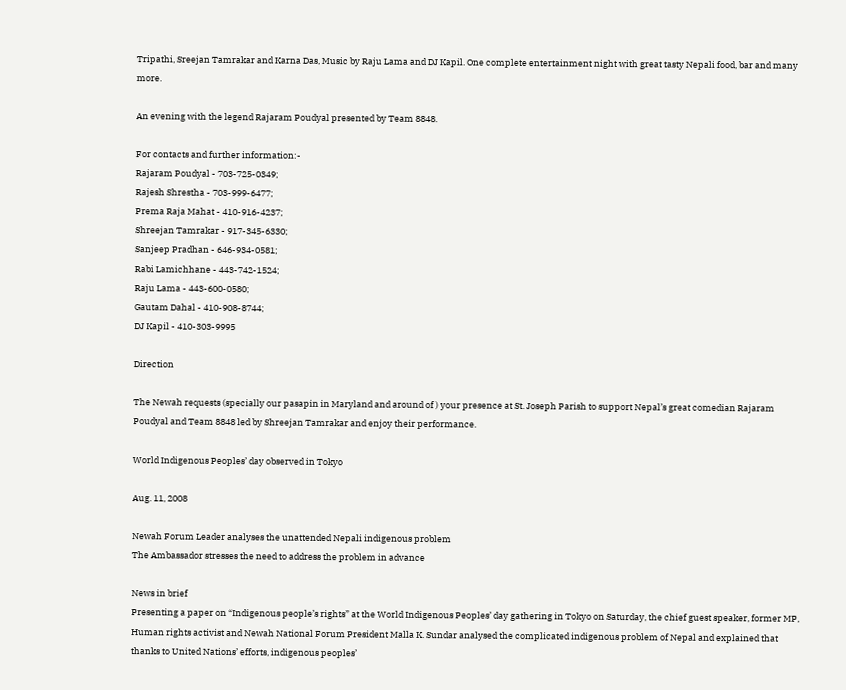Tripathi, Sreejan Tamrakar and Karna Das, Music by Raju Lama and DJ Kapil. One complete entertainment night with great tasty Nepali food, bar and many more.

An evening with the legend Rajaram Poudyal presented by Team 8848.

For contacts and further information:-
Rajaram Poudyal - 703-725-0349;
Rajesh Shrestha - 703-999-6477;
Prema Raja Mahat - 410-916-4237;
Shreejan Tamrakar - 917-345-6330;
Sanjeep Pradhan - 646-934-0581;
Rabi Lamichhane - 443-742-1524;
Raju Lama - 443-600-0580;
Gautam Dahal - 410-908-8744;
DJ Kapil - 410-303-9995

Direction

The Newah requests (specially our pasapin in Maryland and around of ) your presence at St. Joseph Parish to support Nepal’s great comedian Rajaram Poudyal and Team 8848 led by Shreejan Tamrakar and enjoy their performance.

World Indigenous Peoples’ day observed in Tokyo

Aug. 11, 2008

Newah Forum Leader analyses the unattended Nepali indigenous problem
The Ambassador stresses the need to address the problem in advance

News in brief
Presenting a paper on “Indigenous people’s rights” at the World Indigenous Peoples’ day gathering in Tokyo on Saturday, the chief guest speaker, former MP, Human rights activist and Newah National Forum President Malla K. Sundar analysed the complicated indigenous problem of Nepal and explained that thanks to United Nations’ efforts, indigenous peoples’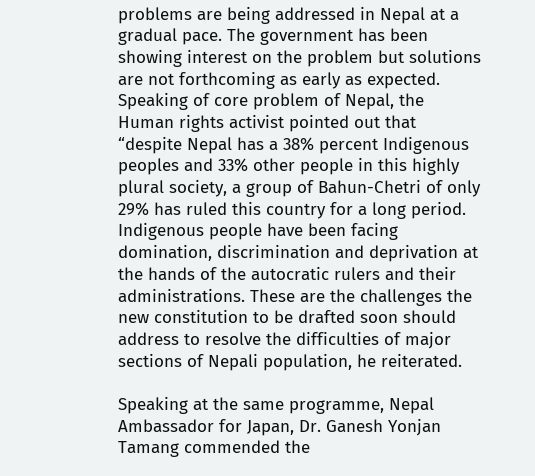problems are being addressed in Nepal at a gradual pace. The government has been showing interest on the problem but solutions are not forthcoming as early as expected. Speaking of core problem of Nepal, the Human rights activist pointed out that “despite Nepal has a 38% percent Indigenous peoples and 33% other people in this highly plural society, a group of Bahun-Chetri of only 29% has ruled this country for a long period. Indigenous people have been facing domination, discrimination and deprivation at the hands of the autocratic rulers and their administrations. These are the challenges the new constitution to be drafted soon should address to resolve the difficulties of major sections of Nepali population, he reiterated.

Speaking at the same programme, Nepal Ambassador for Japan, Dr. Ganesh Yonjan Tamang commended the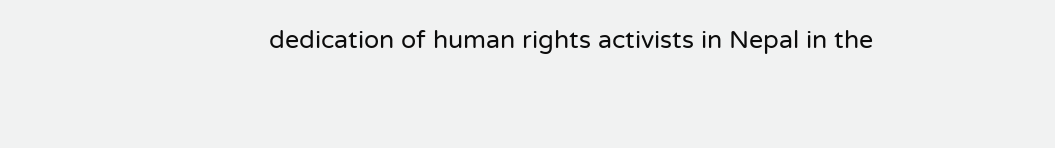dedication of human rights activists in Nepal in the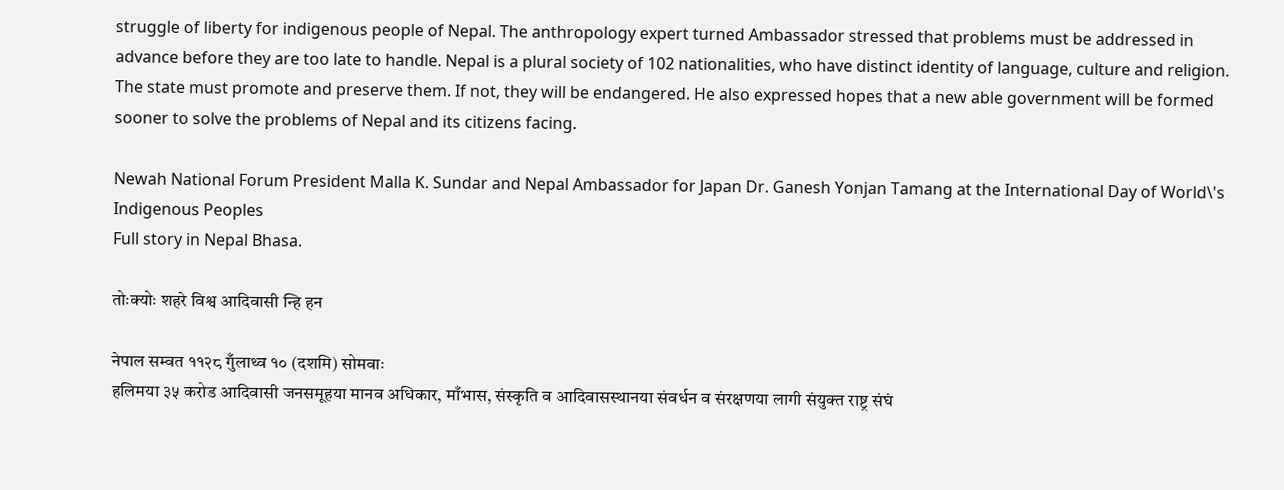struggle of liberty for indigenous people of Nepal. The anthropology expert turned Ambassador stressed that problems must be addressed in advance before they are too late to handle. Nepal is a plural society of 102 nationalities, who have distinct identity of language, culture and religion. The state must promote and preserve them. If not, they will be endangered. He also expressed hopes that a new able government will be formed sooner to solve the problems of Nepal and its citizens facing.

Newah National Forum President Malla K. Sundar and Nepal Ambassador for Japan Dr. Ganesh Yonjan Tamang at the International Day of World\'s Indigenous Peoples
Full story in Nepal Bhasa.

तोःक्योः शहरे विश्व आदिवासी न्हि हन

नेपाल सम्वत ११२८ गुँलाथ्व १० (दशमि) सोमवाः
हलिमया ३५ करोड आदिवासी जनसमूहया मानव अधिकार, माँभास, संस्कृति व आदिवासस्थानया संवर्धन व संरक्षणया लागी संयुक्त राष्ट्र संघं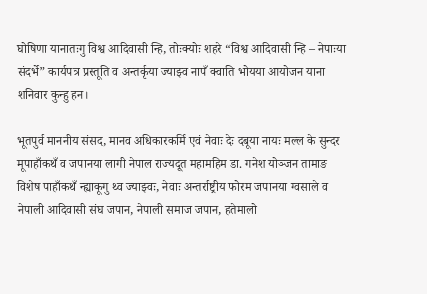घोषिणा यानातःगु विश्व आदिवासी न्हि, तोःक्योः शहरे “विश्व आदिवासी न्हि – नेपाःया संदर्भे” कार्यपत्र प्रस्तूति व अन्तर्कृया ज्याझ्व नापँ क्वाति भोयया आयोजन याना शनिवार कुन्हु हन।

भूतपुर्व माननीय संसद, मानव अधिकारकर्मि एवं नेवाः देः दबूया नायः मल्ल के सुन्दर मूपाहाँकथँ व जपानया लागी नेपाल राज्यदूत महामहिम डा. गनेश योञ्जन तामाङ विशेष पाहाँकथँ न्ह्याकूगु थ्व ज्याझ्वः, नेवाः अन्तर्राष्ट्रीय फोरम जपानया ग्वसाले व नेपाली आदिवासी संघ जपान, नेपाली समाज जपान, हतेमालो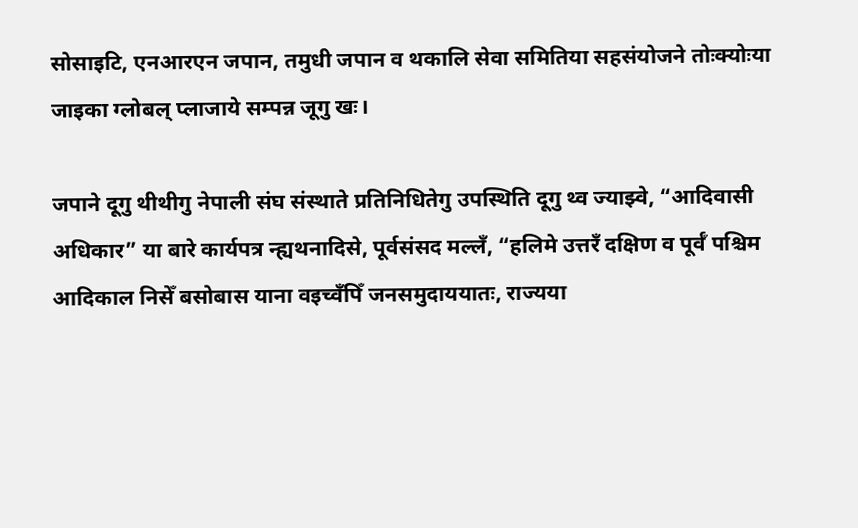सोसाइटि, एनआरएन जपान, तमुधी जपान व थकालि सेवा समितिया सहसंयोजने तोःक्योःया जाइका ग्लोबल् प्लाजाये सम्पन्न जूगु खः।

जपाने दूगु थीथीगु नेपाली संघ संस्थाते प्रतिनिधितेगु उपस्थिति दूगु थ्व ज्याझ्वे, “आदिवासी अधिकार” या बारे कार्यपत्र न्ह्यथनादिसे, पूर्वसंसद मल्लँ, “हलिमे उत्तरँ दक्षिण व पूर्वँ पश्चिम आदिकाल निसेँ बसोबास याना वइच्वँपिँ जनसमुदाययातः, राज्यया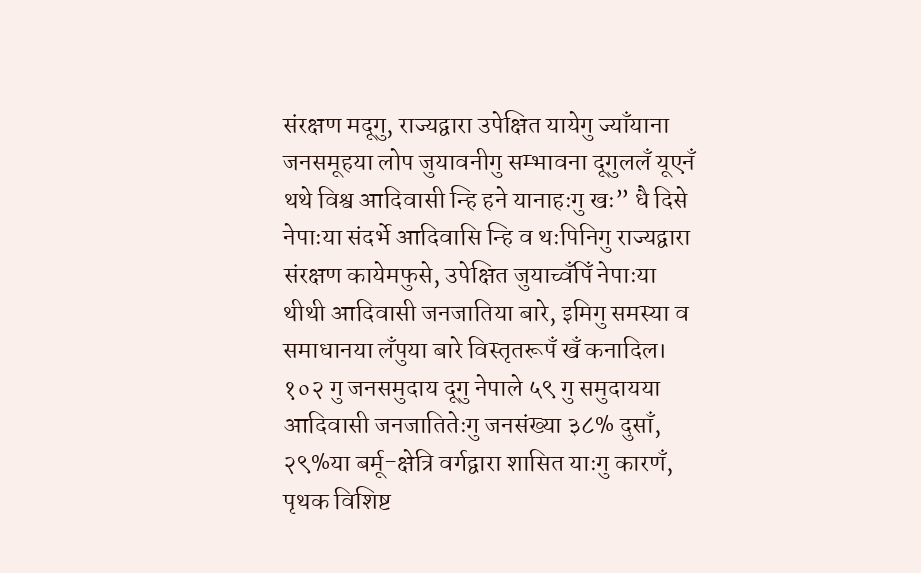संरक्षण मदूगु, राज्यद्वारा उपेक्षित यायेगु ज्याँयाना जनसमूहया लोप जुयावनीगु सम्भावना दूगुललँ यूएनँ थथे विश्व आदिवासी न्हि हने यानाहःगु खः” धै दिसे नेपाःया संदर्भे आदिवासि न्हि व थःपिनिगु राज्यद्वारा संरक्षण कायेमफुसे, उपेक्षित जुयाच्वँपिँ नेपाःया थीथी आदिवासी जनजातिया बारे, इमिगु समस्या व समाधानया लँपुया बारे विस्तृतरूपँ खँ कनादिल। १०२ गु जनसमुदाय दूगु नेपाले ५९ गु समुदायया आदिवासी जनजातितेःगु जनसंख्या ३८% दुसाँ, २९%या बर्मू-क्षेत्रि वर्गद्वारा शासित याःगु कारणँ, पृथक विशिष्ट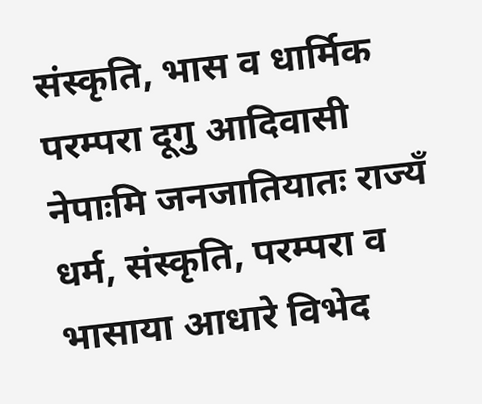संस्कृति, भास व धार्मिक परम्परा दूगु आदिवासी नेपाःमि जनजातियातः राज्यँ धर्म, संस्कृति, परम्परा व भासाया आधारे विभेद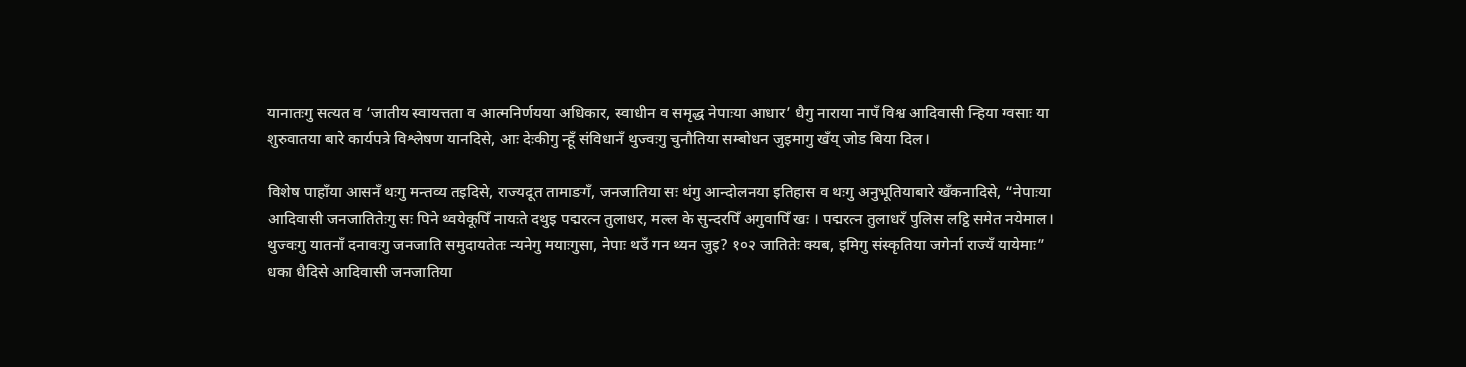यानातःगु सत्यत व ‘जातीय स्वायत्तता व आत्मनिर्णयया अधिकार, स्वाधीन व समृद्ध नेपाःया आधार’ धैगु नाराया नापँ विश्व आदिवासी न्हिया ग्वसाः या शुरुवातया बारे कार्यपत्रे विश्लेषण यानदिसे, आः देःकीगु न्हूँ संविधानँ थुज्वःगु चुनौतिया सम्बोधन जुइमागु खँय् जोड बिया दिल।

विशेष पाहाँया आसनँ थःगु मन्तव्य तइदिसे, राज्यदूत तामाङगँ, जनजातिया सः थंगु आन्दोलनया इतिहास व थःगु अनुभूतियाबारे खँकनादिसे, “नेपाःया आदिवासी जनजातितेःगु सः पिने थ्वयेकूपिँ नायःते दथुइ पद्मरत्न तुलाधर, मल्ल के सुन्दरपिँ अगुवापिँ खः । पद्मरत्न तुलाधरँ पुलिस लट्ठि समेत नयेमाल। थुज्वःगु यातनाँ दनावःगु जनजाति समुदायतेतः न्यनेगु मयाःगुसा, नेपाः थउँ गन थ्यन जुइ? १०२ जातितेः क्यब, इमिगु संस्कृतिया जगेर्ना राज्यँ यायेमाः” धका धैदिसे आदिवासी जनजातिया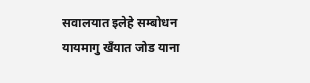सवालयात इलेहे सम्बोधन यायमागु खँयात जोड याना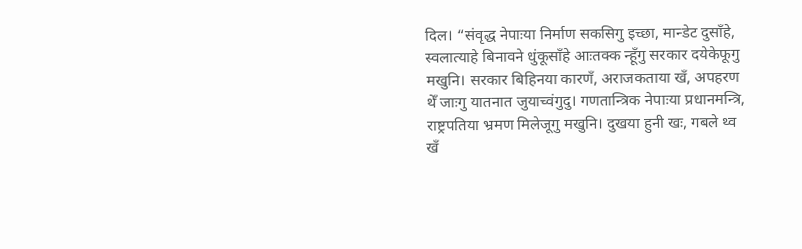दिल। “संवृद्ध नेपाःया निर्माण सकसिगु इच्छा, मान्डेट दुसाँहे, स्वलात्याहे बिनावने धुंकूसाँहे आःतक्क न्हूँगु सरकार दयेकेफूगु मखुनि। सरकार बिहिनया कारणँ, अराजकताया खँ, अपहरण थेँ जाःगु यातनात जुयाच्वंगुदु। गणतान्त्रिक नेपाःया प्रधानमन्त्रि, राष्ट्रपतिया भ्रमण मिलेजूगु मखुनि। दुखया हुनी खः, गबले थ्व खँ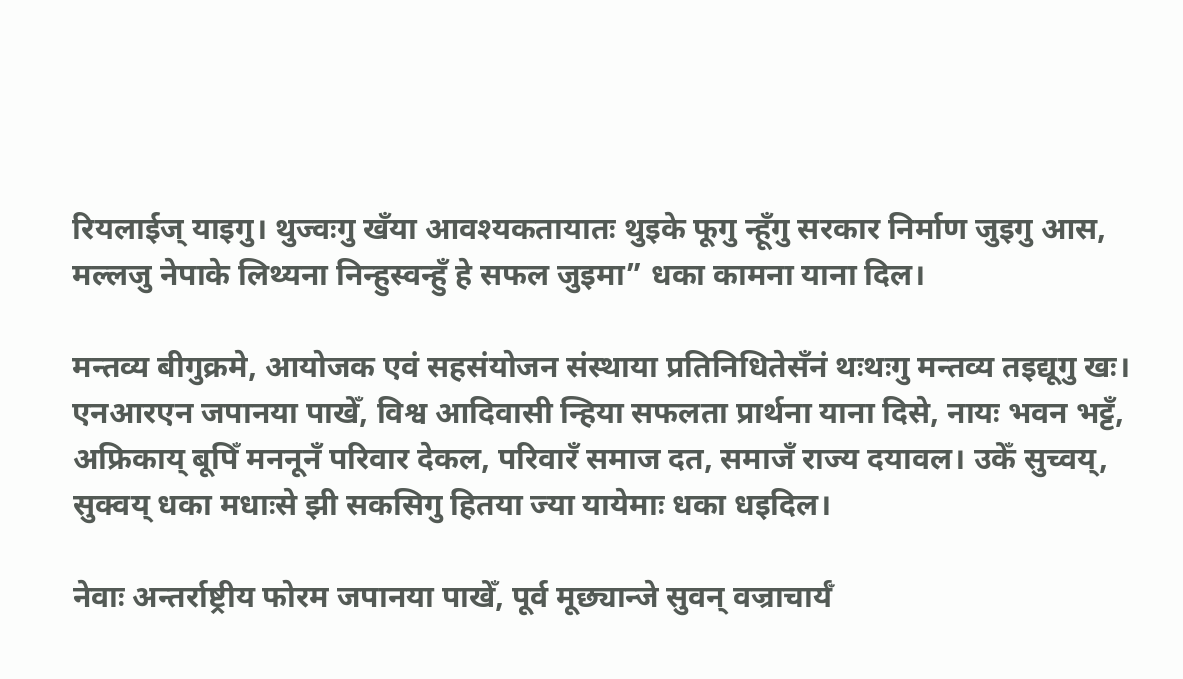रियलाईज् याइगु। थुज्वःगु खँया आवश्यकतायातः थुइके फूगु न्हूँगु सरकार निर्माण जुइगु आस, मल्लजु नेपाके लिथ्यना निन्हुस्वन्हुँ हे सफल जुइमा” धका कामना याना दिल।

मन्तव्य बीगुक्रमे, आयोजक एवं सहसंयोजन संस्थाया प्रतिनिधितेसँनं थःथःगु मन्तव्य तइद्यूगु खः। एनआरएन जपानया पाखेँ, विश्व आदिवासी न्हिया सफलता प्रार्थना याना दिसे, नायः भवन भट्टँ, अफ्रिकाय् बूपिँ मननूनँ परिवार देकल, परिवारँ समाज दत, समाजँ राज्य दयावल। उकेँ सुच्वय्, सुक्वय् धका मधाःसे झी सकसिगु हितया ज्या यायेमाः धका धइदिल।

नेवाः अन्तर्राष्ट्रीय फोरम जपानया पाखेँ, पूर्व मूछ्यान्जे सुवन् वज्राचार्यँ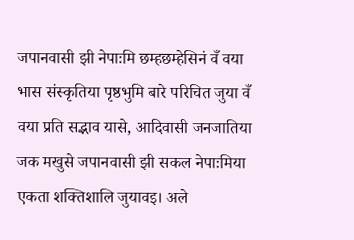जपानवासी झी नेपाःमि छम्हछम्हेसिनं वँ वया भास संस्कृतिया पृष्ठभुमि बारे परिचित जुया वँ वया प्रति सद्भाव यासे, आदिवासी जनजातिया जक मखुसे जपानवासी झी सकल नेपाःमिया एकता शक्तिशालि जुयावइ। अले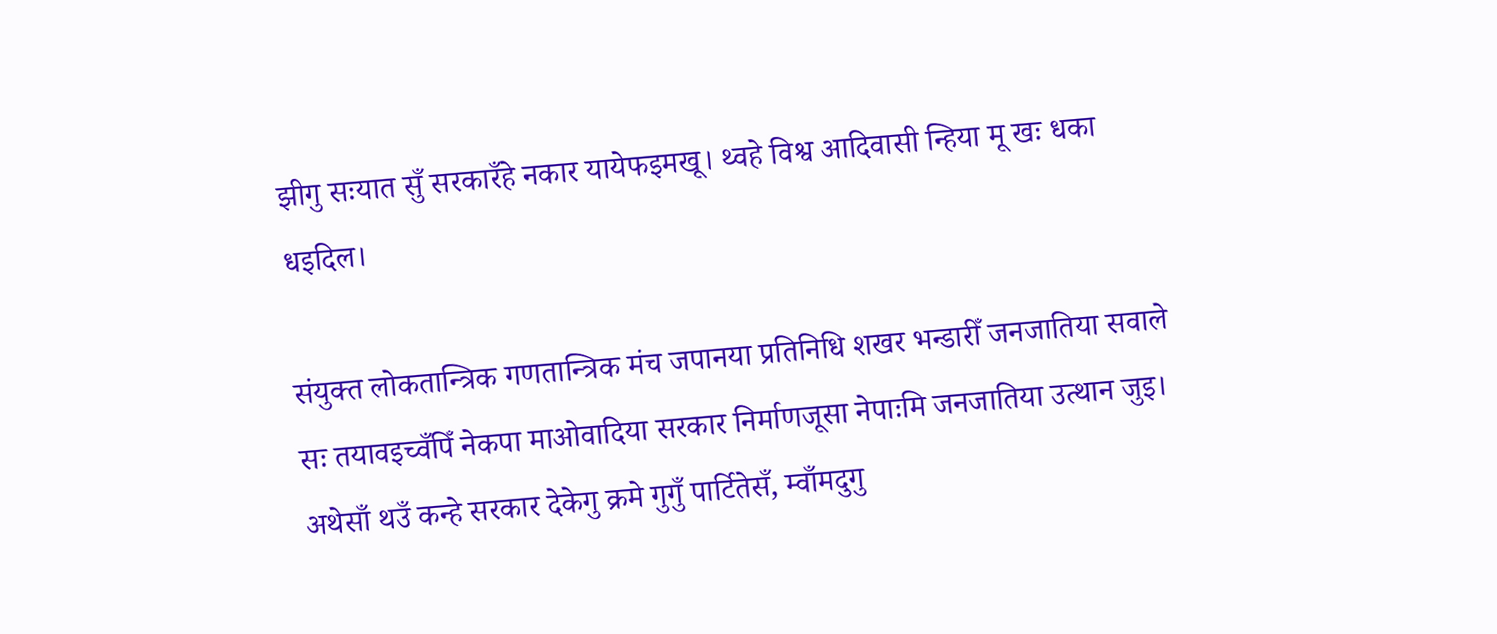झीगु सःयात सुँ सरकारँहे नकार यायेफइमखू। थ्वहे विश्व आदिवासी न्हिया मू खः धका धइदिल।

संयुक्त लोकतान्त्रिक गणतान्त्रिक मंच जपानया प्रतिनिधि शखर भन्डारीँ जनजातिया सवाले सः तयावइच्वँपिँ नेकपा माओवादिया सरकार निर्माणजूसा नेपाःमि जनजातिया उत्थान जुइ। अथेसाँ थउँ कन्हे सरकार देकेगु क्रमे गुगुँ पार्टितेसँ, म्वाँमदुगु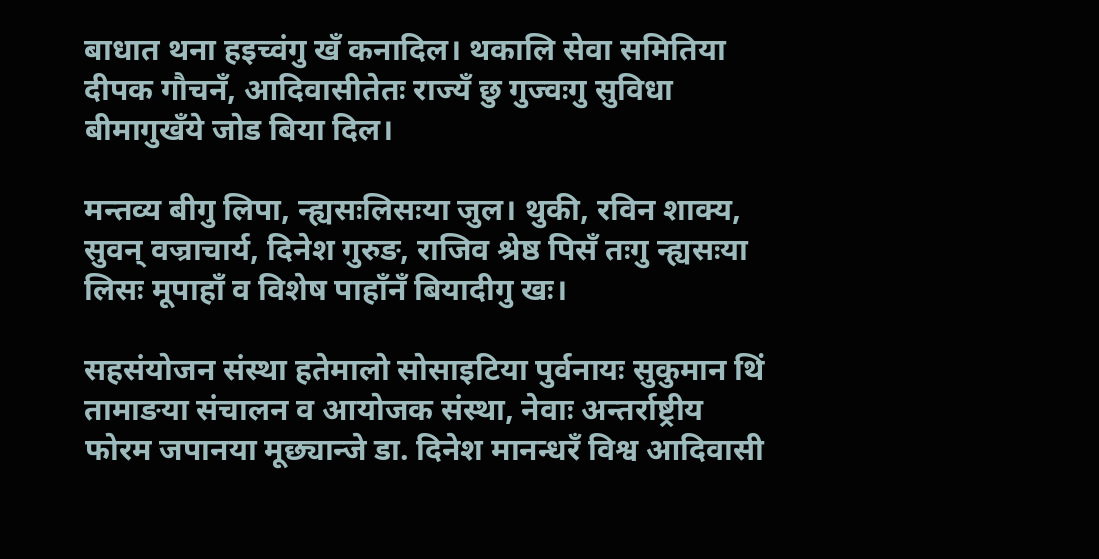बाधात थना हइच्वंगु खँ कनादिल। थकालि सेवा समितिया दीपक गौचनँ, आदिवासीतेतः राज्यँ छु गुज्वःगु सुविधा बीमागुखँये जोड बिया दिल।

मन्तव्य बीगु लिपा, न्ह्यसःलिसःया जुल। थुकी, रविन शाक्य, सुवन् वज्राचार्य, दिनेश गुरुङ, राजिव श्रेष्ठ पिसँ तःगु न्ह्यसःया लिसः मूपाहाँ व विशेष पाहाँनँ बियादीगु खः।

सहसंयोजन संस्था हतेमालो सोसाइटिया पुर्वनायः सुकुमान थिं तामाङया संचालन व आयोजक संस्था, नेवाः अन्तर्राष्ट्रीय फोरम जपानया मूछ्यान्जे डा. दिनेश मानन्धरँ विश्व आदिवासी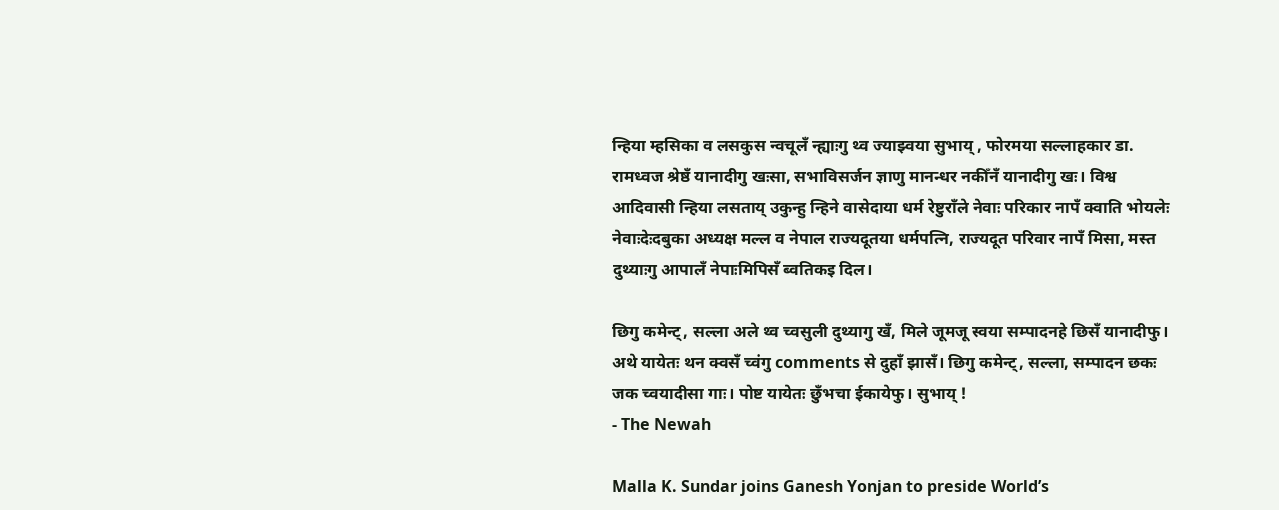न्हिया म्हसिका व लसकुस न्वचूलँ न्ह्याःगु थ्व ज्याझ्वया सुभाय् , फोरमया सल्लाहकार डा. रामध्वज श्रेष्ठँ यानादीगु खःसा, सभाविसर्जन ज्ञाणु मानन्धर नकीँनँ यानादीगु खः। विश्व आदिवासी न्हिया लसताय् उकुन्हु न्हिने वासेदाया धर्म रेष्टुराँले नेवाः परिकार नापँ क्वाति भोयलेः नेवाःदेःदबुका अध्यक्ष मल्ल व नेपाल राज्यदूतया धर्मपत्नि, राज्यदूत परिवार नापँ मिसा, मस्त दुथ्याःगु आपालँ नेपाःमिपिसँ ब्वतिकइ दिल।

छिगु कमेन्ट्, सल्ला अले थ्व च्वसुली दुथ्यागु खँ, मिले जूमजू स्वया सम्पादनहे छिसँ यानादीफु। अथे यायेतः थन क्वसँ च्वंगु comments से दुहाँ झासँ। छिगु कमेन्ट्, सल्ला, सम्पादन छकः जक च्वयादीसा गाः। पोष्ट यायेतः छुँभचा ईकायेफु। सुभाय् !
- The Newah

Malla K. Sundar joins Ganesh Yonjan to preside World’s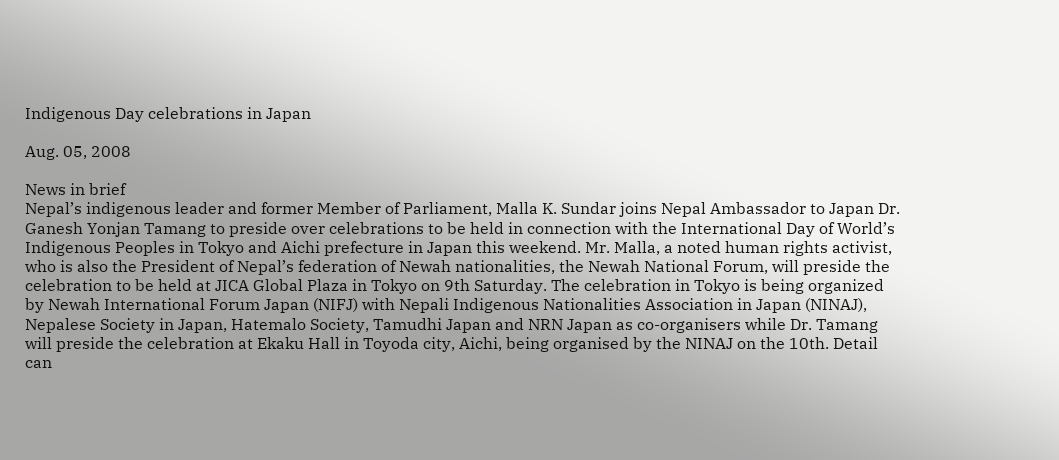Indigenous Day celebrations in Japan

Aug. 05, 2008

News in brief
Nepal’s indigenous leader and former Member of Parliament, Malla K. Sundar joins Nepal Ambassador to Japan Dr. Ganesh Yonjan Tamang to preside over celebrations to be held in connection with the International Day of World’s Indigenous Peoples in Tokyo and Aichi prefecture in Japan this weekend. Mr. Malla, a noted human rights activist, who is also the President of Nepal’s federation of Newah nationalities, the Newah National Forum, will preside the celebration to be held at JICA Global Plaza in Tokyo on 9th Saturday. The celebration in Tokyo is being organized by Newah International Forum Japan (NIFJ) with Nepali Indigenous Nationalities Association in Japan (NINAJ), Nepalese Society in Japan, Hatemalo Society, Tamudhi Japan and NRN Japan as co-organisers while Dr. Tamang will preside the celebration at Ekaku Hall in Toyoda city, Aichi, being organised by the NINAJ on the 10th. Detail can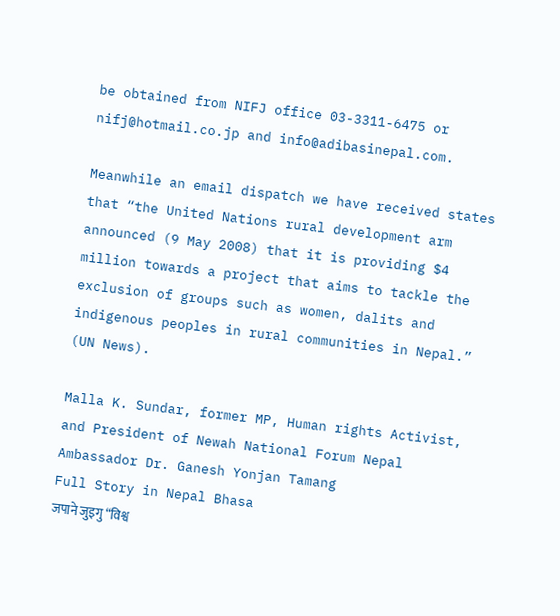be obtained from NIFJ office 03-3311-6475 or nifj@hotmail.co.jp and info@adibasinepal.com.

Meanwhile an email dispatch we have received states that “the United Nations rural development arm announced (9 May 2008) that it is providing $4 million towards a project that aims to tackle the exclusion of groups such as women, dalits and indigenous peoples in rural communities in Nepal.” (UN News).

Malla K. Sundar, former MP, Human rights Activist, and President of Newah National Forum Nepal Ambassador Dr. Ganesh Yonjan Tamang
Full Story in Nepal Bhasa
जपाने जुइगु “विश्व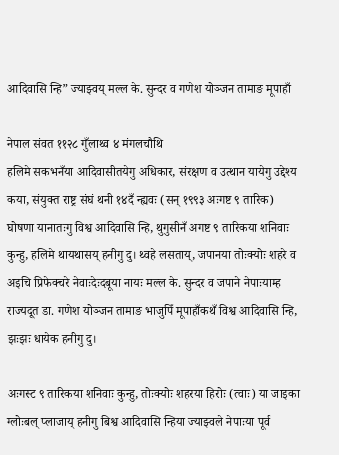आदिवासि न्हि” ज्याझ्वय् मल्ल के. सुन्दर व गणेश योञ्जन तामाङ मूपाहाँ

नेपाल संवत ११२८ गुँलाथ्व ४ मंगलचौथि
हलिमे सकभनँया आदिवासीतयेगु अधिकार, संरक्षण व उत्थान यायेगु उद्देश्य कया, संयुक्त राष्ट्र संघं थनी १४दँ न्ह्यवः (सन् १९९३ अःगष्ट ९ तारिक) घोषणा यानातःगु विश्व आदिवासि न्हि, थुगुसीनँ अगष्ट ९ तारिकया शनिवाः कुन्हु, हलिमे थायथासय् हनीगु दु। थ्वहे लसताय्, जपानया तोःक्योः शहरे व अइचि प्रिफेक्चरे नेवाःदेःदबूया नायः मल्ल के. सुन्दर व जपाने नेपाःयाम्ह राज्यदूत डा. गणेश योञ्जन तामाङ भाजुपिँ मूपाहाँकथँ विश्व आदिवासि न्हि, झःझः धायेक हनीगु दु।

अःगस्ट ९ तारिकया शनिवाः कुन्हु, तोःक्योः शहरया हिरोः (त्वाः) या जाइका ग्लोःबल् प्लाजाय् हनीगु बिश्व आदिवासि न्हिया ज्याझ्वले नेपाःया पूर्व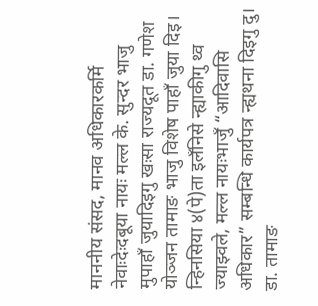माननीय संसद, मानव अधिकारकर्मि नेवाःदेःदबूया नायः मल्ल के. सुन्दर भाजु मुपाहाँ जुयादिइगु खःसा राज्यदूत डा. गणेश योञ्जन तामाङ भाजु विशेष पाहाँ जुया दिइ। न्हिनसिया ४(पे)ता इलँनिसे न्ह्याकीगु थ्व ज्याझ्वले, मल्ल नायःभाजुँ “आदिवासि अधिकार” सम्बन्धि कार्यपत्र न्ह्यथना दिइगु दु। डा. तामाङ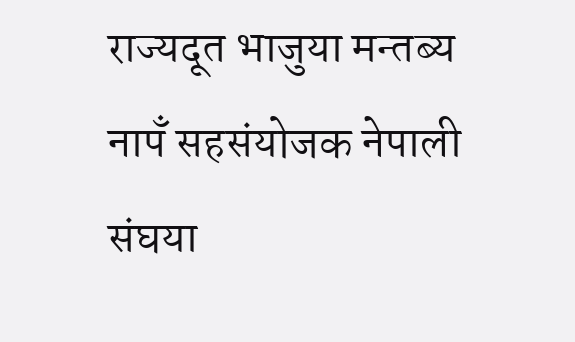राज्यदूत भाजुया मन्तब्य नापँ सहसंयोजक नेपाली संघया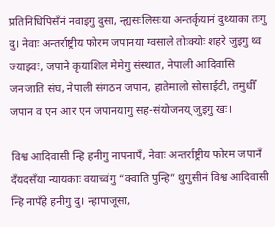प्रतिनिधिपिसँनं नवाइगु दुसा, न्ह्यसःलिसःया अन्तर्कृयानं दुथ्याका तःगु दु। नेवाः अन्तर्राष्ट्रीय फोरम जपानया ग्वसाले तोःक्योः शहरे जुइगु थ्व ज्याझ्वः, जपाने कृयाशिल मेमेगु संस्थात, नेपाली आदिवासि जनजाति संघ, नेपाली संगठन जपान, हातेमालो सोसाईटी, तमुधीँ जपान व एन आर एन जपानयागु सह-संयोजनय् जुइगु खः।

विश्व आदिवासी न्हि हनीगु नापनापँ, नेवाः अन्तर्राष्ट्रीय फोरम जपानँ दँयदसँया न्यायकाः वयाच्वंगु “क्वाति पुन्हि” थुगुसीनं विश्व आदिवासी न्हि नापँहे हनीगु दु। न्हापाजूसा,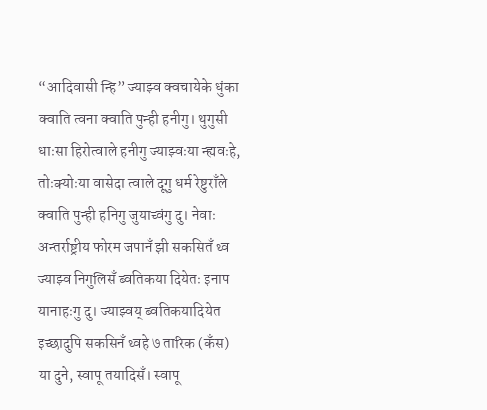“आदिवासी न्हि” ज्याझ्व क्वचायेके धुंका क्वाति त्वना क्वाति पुन्ही हनीगु। थुगुसी धाःसा हिरोत्वाले हनीगु ज्याझ्वःया न्ह्यवःहे, तोःक्योःया वासेदा त्वाले दूगु धर्म रेष्टुराँले क्वाति पुन्ही हनिगु जुयाच्वंगु दु। नेवाः अन्तर्राष्ट्रीय फोरम जपानँ झी सकसितँ थ्व ज्याझ्व निगुलिसँ ब्वतिकया दियेतः इनाप यानाहःगु दु। ज्याझ्वय् ब्वतिकयादियेत इच्छादुपि सकसिनँ थ्वहे ७ तारिक (कँस) या दुने, स्वापू तयादिसँ। स्वापू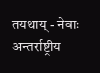तयथाय् - नेवाः अन्तर्राष्ट्रीय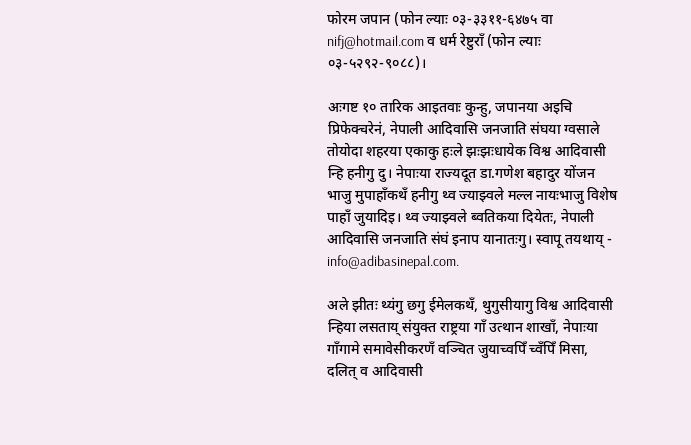फोरम जपान (फोन ल्याः ०३-३३११-६४७५ वा nifj@hotmail.com व धर्म रेष्टुराँ (फोन ल्याः ०३-५२९२-९०८८)।

अःगष्ट १० तारिक आइतवाः कुन्हु, जपानया अइचि प्रिफेक्चरेनं, नेपाली आदिवासि जनजाति संघया ग्वसाले तोयोदा शहरया एकाकु हःले झःझःधायेक विश्व आदिवासी न्हि हनीगु दु। नेपाःया राज्यदूत डा.गणेश बहादुर योंजन भाजु मुपाहाँकथँ हनीगु थ्व ज्याझ्वले मल्ल नायःभाजु विशेष पाहाँ जुयादिइ। थ्व ज्याझ्वले ब्वतिकया दियेतः, नेपाली आदिवासि जनजाति संघं इनाप यानातःगु। स्वापू तयथाय् - info@adibasinepal.com.

अले झीतः थ्यंगु छगु ईमेलकथँ, थुगुसीयागु विश्व आदिवासी न्हिया लसताय् संयुक्त राष्ट्रया गाँ उत्थान शाखाँ, नेपाःया गाँगामे समावेसीकरणँ वञ्चित जुयाच्वपिँ च्वँपिँ मिसा, दलित् व आदिवासी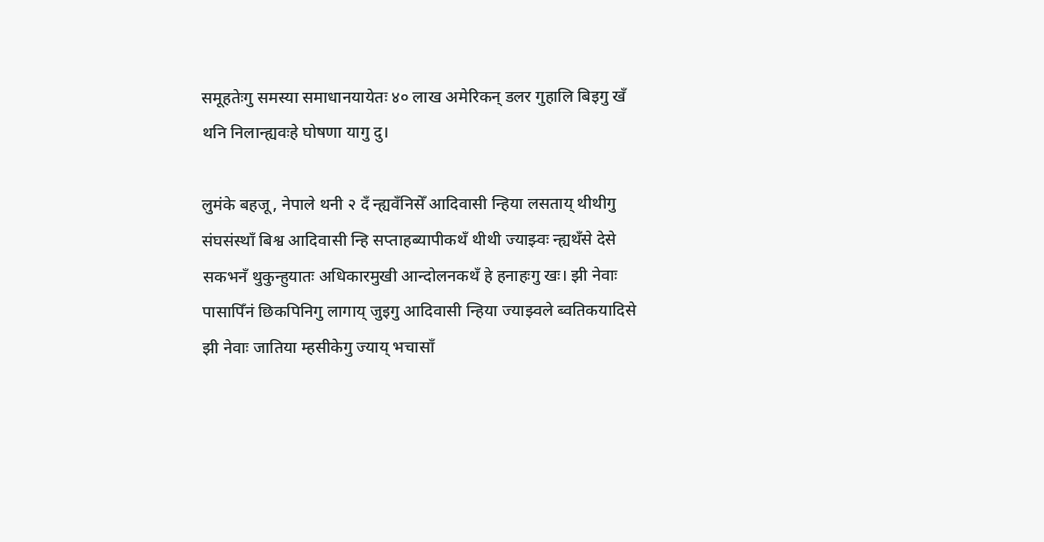समूहतेःगु समस्या समाधानयायेतः ४० लाख अमेरिकन् डलर गुहालि बिइगु खँ थनि निलान्ह्यवःहे घोषणा यागु दु।

लुमंके बहजू, नेपाले थनी २ दँ न्ह्यवँनिसेँ आदिवासी न्हिया लसताय् थीथीगु संघसंस्थाँ बिश्व आदिवासी न्हि सप्ताहब्यापीकथँ थीथी ज्याझ्वः न्ह्यथँसे देसे सकभनँ थुकुन्हुयातः अधिकारमुखी आन्दोलनकथँ हे हनाहःगु खः। झी नेवाः पासापिँनं छिकपिनिगु लागाय् जुइगु आदिवासी न्हिया ज्याझ्वले ब्वतिकयादिसे झी नेवाः जातिया म्हसीकेगु ज्याय् भचासाँ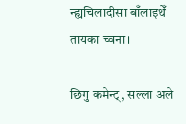न्ह्यचिलादीसा बाँलाइथेँ तायका च्वना।

छिगु कमेन्ट्, सल्ला अले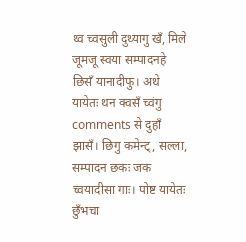थ्व च्वसुली दुथ्यागु खँ, मिले जूमजू स्वया सम्पादनहे छिसँ यानादीफु। अथे यायेतः थन क्वसँ च्वंगु comments से दुहाँ झासँ। छिगु कमेन्ट्, सल्ला, सम्पादन छकः जक च्वयादीसा गाः। पोष्ट यायेतः छुँभचा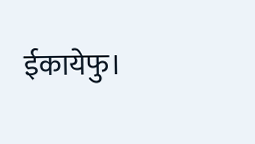ईकायेफु।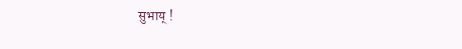सुभाय् !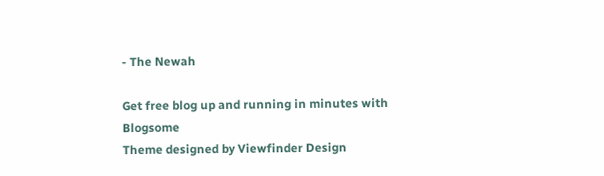- The Newah

Get free blog up and running in minutes with Blogsome
Theme designed by Viewfinder Design